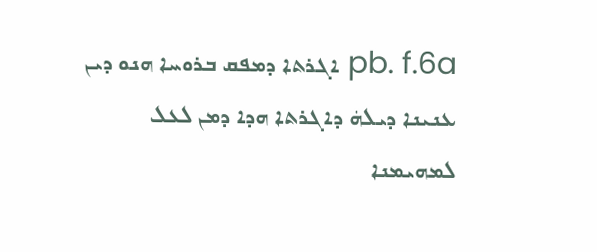pb. f.6a ܐܓܪܬܐ ܕܡܦܩ ܒܪܘܚܐ ܗܢܘ ܕܝܢ ܥܢܝܢܐ ܕܝܠܗܿ ܕܐܓܪܬܐ ܗܕܐ ܕܡܢ ܠܥܠ ܠܡܗܝܡܢܐ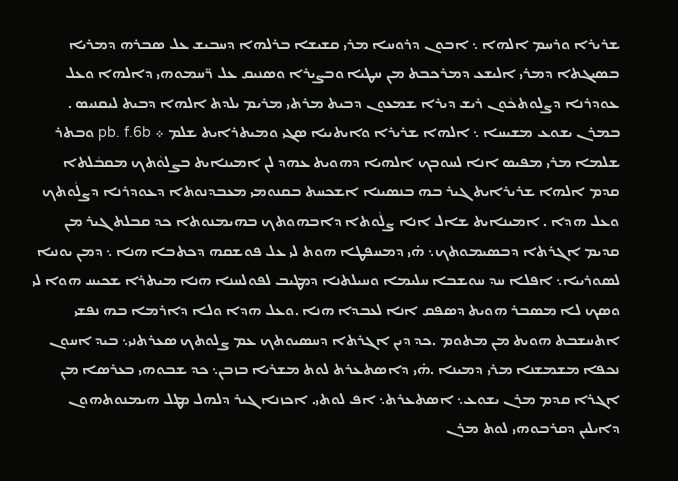ܫܪܝܪܐ ܘܪܚܡ ܐܠܗܐ ܆ ܐܒܘܢ ܕܪܘܚܐ ܡܪܝ ܩܫܝܫܐ ܒܪܠܗܐ ܕܚܒܝܫ ܥܠ ܣܒܪܗ ܕܡܪܝܐ ܒܣܝܓܬܐ ܕܡܪܝ ܐܠܝܫܥ ܕܡܪܟܒܬ ܡܢ ܚܛܝܐ ܘܒܨܝܪܐ ܘܣܢܝܩ ܥܠ ܪ̈ܚܡܘܗܝ ܕܐܠܗܐ ܘܥܠ ܥܘܕܪܢܐ ܕܨܠܘܬܟܵܘܢ ܪܝܫ ܕܝܪܐ ܫܡܥܘܢ ܕܒܝܬ ܡܪܬܝ ܡܪܝܡ ܝܠܕܬ ܐܠܗܐ ܕܒܝܬ ܠܝܩܢܝܣ . ܒܡܪܢ ܝܫܘܥ ܡܫܝܚܐ ܆ ܐܠܗܐ ܫܪܝܪܐ ܘܐܝܬܝܝܐ ܣܓܝ ܘܡܝܬܪܐܝܬ ܫܠܡ ܀ pb. f.6b ܘܒܬܪ ܫܠܡܐ ܡܪܝ ܡܦܝܣ ܐܢܐ ܠܚܘܒܟ ܐܠܗܝܐ ܕܗܘܝܬ ܥܗܕ ܠܢ ܐܡܝܢܐܝܬ ܒܨܠܘܵܬܟ ܡܩܒܵܠܬܐ ܩܕܡ ܐܠܗܐ ܫܪܝܪܐܝܬ ܓܝܪ ܒܗ ܒܢܣܝܢܐ ܐܫܟܚܬ ܒܩܢܘܡܝ ܡܥܒܕܢܘܬܐ ܕܥܘܕܪܢܐ ܕܨܠܵܘܬܟ ܘܥܠ ܗܕܐ . ܐܡܝܢܐܝܬ ܫܐܠ ܐܢܐ ܨܠܵܘܬܐ ܕܐܒܗܘܬܟ ܒܗܝܡܢܘܬܐ ܟܕ ܩܒܠܬ ܓܝܪ ܡܢ ܩܕܝܡ ܐܓܪܬܐ ܕܒܣܝܡܘܬܟ܆ ܗ̇ܝ ܕܡܚܦܛܐ ܗܘܬ ܠܝ ܥܠ ܦܘܫܩܗ ܕܟܬܒܐ ܗܢܐ ܆ ܕܡܢ ܝܘܢܝܐ ܠܣܘܪܝܝܐ܆ ܐܦܠܐ ܚܕ ܚܘܫܒܐ ܚܠܝܡܐ ܘܚܝܠܬܢܐ ܕܡܛܝܒ ܠܦܘܠܚܢܐ ܗܢܐ ܡܝܬܪܐ ܫܟܝܚ ܗܘܐ ܠܝ ܘܣܟ ܠܐ ܡܣܒܪ ܗܘܝܬ ܕܣܦܩ ܐܢܐ ܠܥܒܕܐ ܗܢܐ .ܘܥܠ ܗܕܐ ܘܠܐ ܕܐܪܡܐ ܒܗ ܢܦܫܝ ܐܬܚܫܒܬ ܗܘܝܬ ܡܢ ܡܬܘܡ .ܟܕ ܕܝܢ ܐܓܪܬܐ ܕܚܣܝܘܬܟ ܥܡ ܨܠܘܬܟ ܣܥܪܬܢܝ܆ ܒܝܕ ܐܚܘܢ ܢܟܦܐ ܡܫܡܫܢܐ ܡܪܝ ܕܡܝܢܐ .ܗ̇ܝ ܕܐܣܬܥܪܬ ܠܘܬ ܡܫܪܝܐ ܒܙܒܢ܆ ܟܕ ܫܒܘܗܝ ܒܥܪܣܐ ܡܢ ܐܓܪܐ ܩܕܡ ܡܪܢ ܝܫܘܥ܆ ܐܣܬܥܪܬ܆ ܐܦ ܠܘܬܝ. ܐܟܙܢܐ ܓܝܪ ܕܠܗܠ ܡܛܠ ܗܝܡܢܘܬܗܘܢ ܕܐܝܠܝܢ ܕܩܪܒܘܗܝ ܠܘܬ ܡܪܢ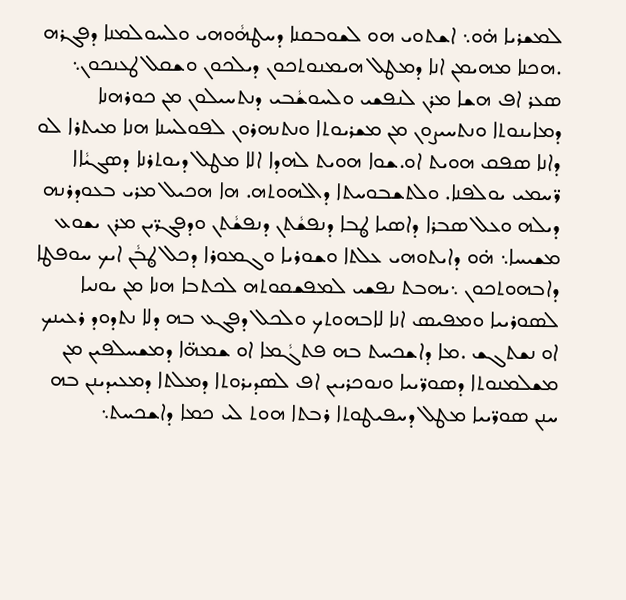ܠܡܫܪܝܐ ܗ̇ܘ܆ ܐܫܬܘܝ ܗܘ ܠܫܘܒܩܢܐ ܕܚܛܗܵܘܗܝ ܘܠܚܘܠܡܢܐ ܕܦܓܪܗ .ܗܟܢܐ ܡܗܝܡܢ ܐܢܐ ܕܡܛܠ ܗܝܡܢܘܬܟܘܢ ܕܝܠܟܘܢ ܘܫܩܠ ܛܥܢܟܘܢ܆ ܣܥܪ ܐܦ ܗܫܐ ܡܪܢ ܠܢܦܫܝ ܘܠܚܘܫܵܒܝ ܕܢܬܚܝܠܘܢ ܡܢ ܟܘܪܗܢܐ ܕܡܐܝܢܘܬܐ ܘܢܬܚܝܨܘܢ ܡܢ ܡܫܪܝܘܬܐ ܘܢܬܢܗܪܘܢ ܠܦܘܠܚܢܐ ܗܢܐ ܡܝܬܪܐ ܠܘ ܕܐܢܐ ܣܦܩ ܗܘܝܬ ܐܘ.ܫܘܐ ܗܘܝܬ ܠܗܕܐ ܐܠܐ ܡܛܠ ܕܝܘܬܪܢܐ ܕܣܓܝܵܐܐ ܪ̈ܚܡܝ ܝܘܠܦܢܐ. ܘܠܬܫܒܘܚܬܐ ܕܐܠܗܘܬܗ. ܗܐ ܗܟܝܠ ܡܪܝ ܒܥܘܕܪܢܗ ܕܝܠܗ ܘܥܠ ܣܒܪܐ ܕܐܣܝܐ ܜܒܐ ܕܢܦܫܵܬܢ ܕܢܦܫܵܬܢ ܘܕܦܓܪ̈ܝܢ ܡܪܢ ܝܫܘܥ ܡܫܝܚܐ܆ ܗ̇ܘ ܕܐܝܬܘܗܝ ܥܠܬܐ ܘܫܘܪܝܐ ܘܓܡܘܪܐ ܕܟܠ ܜܒܵܢ ܐܝܟ ܚܘܦܛܐ ܕܐܒܗܘܬܟܘܢ ܆ܝܗܒܬ ܢܦܫܝ ܠܡܦܫܩܘܬܗ ܠܟܬܒܐ ܗܢܐ ܡܢ ܝܘܢܝܐ ܠܣܘܪܝܝܐ ܘܡܦܝܣ ܐܢܐ ܠܐܒܗܘܬܟ ܘܠܟܠ ܕܦܓܥ ܒܗ ܕܠܐ ܢܬܕܘܕ ܪܥܝܢܟ ܐܘ ܢܫܬܓܫ .ܡܐ ܕܐܫܟܚܬ ܒܗ ܦܬܓܵܡܐ ܐܘ ܫܡܗ̈ܐ ܕܡܫܚܠܦܝܢ ܡܢ ܡܫܠܡܢܘܬܐ ܕܣܘܪ̈ܝܝܐ ܘܢܘܟܪܝܝܢ ܐܦ ܠܣܕܝܪܘܬܐ ܕܡܠܬܐ ܕܡܥܝܕܝܢܢ ܒܗ ܚܢܢ ܣܘܪ̈ܝܝܐ ܡܛܠ ܕܚܦܝܛܘܬܐ ܪܒܬܐ ܗܘܬ ܠܝ ܟܡܐ ܕܐܫܟܚܬ܆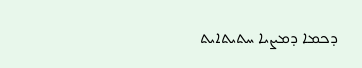ܕܟܡܐ ܕܡܨܝܐ ܚܬܝܬܐܝܬ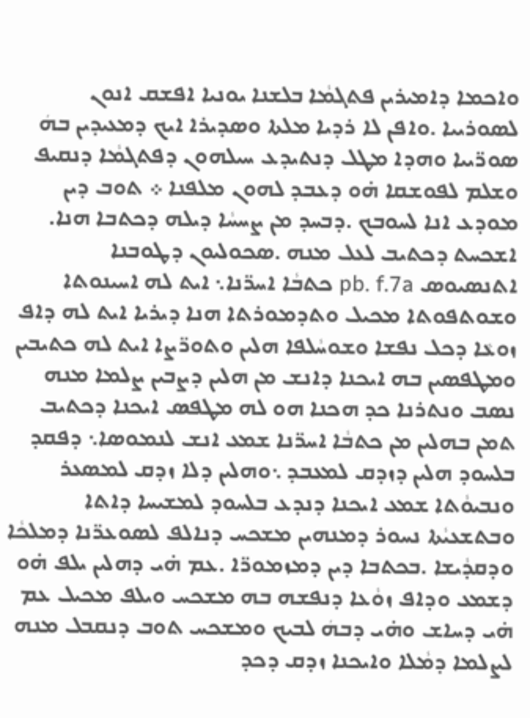ܘܐܟܡܐ ܕܐܡܝܪܝܢ ܦܬܓܡܵܐ ܒܠܫܢܐ ܝܘܢܝܐ ܐܦܫܩ ܐܢܘܢ ܠܣܘܪܝܝܐ .ܘܐܦܢ ܠܐ ܪܕܝܐ ܡܠܬܐ ܘܣܕܝܪܐ ܐܝܟ ܕܡܥܝܕܝܢ ܒܗܿ ܣܘܪ̈ܝܝܐ ܘܗܕܐ ܡܛܠ ܕܢܬܝܕܥ ܚܝܠܗܘܢ ܕܦܬܓܡܵܐ ܕܢܩܝܦ ܘܫܠܡ ܠܦܘܫܩܐ ܗ̇ܘ ܕܥܒܕ ܠܗܘܢ ܡܠܦܢܐ ܀ ܬܘܒ ܕܝܢ ܡܘܕܥ ܐܢܐ ܠܚܘܒܟ .ܕܒܚܕ ܡܢ ܨܚܚܵܐ ܕܝܠܗ ܕܟܬܒܐ ܗܢܐ. ܐܫܟܚܬ ܕܟܬܝܒ ܠܥܠ ܡܢܗ .ܣܟܘܠܝܘܢ ܕܛܘܒܢܐ ܐܬܢܣܝܘܣ pb. f.7a ܟܬܒܵܐ ܐܚܪ̈ܢܐ܆ ܐܝܬ ܠܗ ܐܚܝܢܘܬܐ ܘܫܘܬܦܘܬܐ ܡܟܝܠ ܘܬܕܡܘܪܬܐ ܗܢܐ ܕܝܪܝܐ ܐܝܬ ܠܗ ܕܐܦ ܙܘܥܵܐ ܕܟܠ ܢܦܫܐ ܘܫܘܚܵܠܦܐ ܗܠܝܢ ܘܬܘܪ̈ܨܐ ܐܝܬ ܠܗ ܟܬܝܒܝܢ ܘܡܛܦܣܝܢ ܒܗ ܐܝܟܢܐ ܕܐܢܫ ܡܢ ܗܠܝܢ ܕܨܒܝܢ ܨܠܡܐ ܡܢܗ ܢܣܒ ܘܢܬܪܢܐ ܟܕ ܗܟܢܐ ܗܘ ܠܗ ܡܛܦܣ ܐܝܟܢܐ ܕܟܬܝܒ ܬܡܢ ܒܗܠܝܢ ܡܢ ܟܬܒܵܐ ܐܚܪ̈ܢܐ ܫܡܥ ܐܢܫ ܠܢܡܘܣܐ܆ ܕܦܩܕ ܒܠܚܘܕ ܗܠܝܢ ܕܙܕܩ ܠܡܥܒܕ ܆ܘܗܠܝܢ ܕܠܐ ܙܕܩ ܠܡܣܥܪ ܘܢܒܝܘܵܬܐ ܫܡܥ ܐܝܟܢܐ ܕܢܕܥ ܒܠܚܘܕ ܠܡܫܝܚܐ ܕܐܬܐ ܘܒܬܫܥܝܵܬܐ ܢܚܘܪ ܕܡܢܗܝܢ ܡܫܟܚ ܕܢܐܠܦ ܠܣܘܥܪ̈ܢܐ ܕܡܠܟܵܐ ܘܕܩܕܵܝܫܐ .ܒܟܬܒܐ ܕܝܢ ܕܡܙܡܘܪ̈ܐ .ܥܡ ܗ̇ܝ ܕܗܠܝܢ ܝܠܦ ܗ̇ܘ ܕܫܡܥ ܘܕܐܦ ܙܘܵܥܐ ܕܢܦܫܗ ܒܗ ܡܫܟܚ ܘܝܠܦ ܡܟܝܠ ܥܡ ܗ̇ܝ ܕܚܐܫ ܘܗ̇ܝ ܕܒܗܿ ܠܒܝܟ ܘܡܫܟܚ ܬܘܒ ܕܢܩܒܠ ܡܢܗ ܠܨܠܡܐ ܕܡܵܠܐ ܘܐܝܟܢܐ ܙܕܩ ܕܟܕ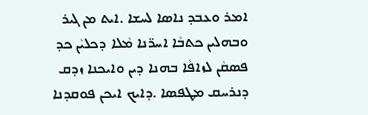ܐܡܪ ܘܥܒܕ ܢܐܣܐ ܠܚܫܐ .ܐܝܬ ܡܢ ܓܝܪ ܘܒܗܠܝܢ ܟܬܒܵܐ ܐܚܪ̈ܢܐ ܡܵܠܐ ܕܟܠܝܵܢ ܟܕ ܦܣܩܵܢ ܠܙܐܦܵܐ ܒܗܢܐ ܕܝܢ ܘܐܝܟܢܐ ܙܕܩ ܕܢܪܚܩ ܡܛܦܣܐ .ܕܐܝܟ ܐܝܟܢ ܦܘܩܕܢܐ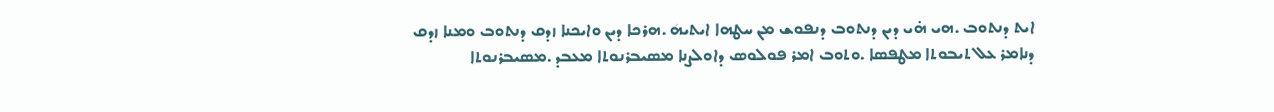ܐܝܬ ܕܢܬܘܒ .ܗܝ ܗ̇ܝ ܕܝܢ ܕܢܬܘܒ ܕܢܦܘܫ ܡܢ ܚܛܗܐ ܐܝܬܝܗܿ .ܗܪܟܐ ܕܝܢ ܘܐܝܟܢܐ ܙܕܩ ܕܢܬܘܒ ܘܡܢܐ ܙܕܩ ܕܢܐܡܪ ܥܠ ܬܝܒܘܬܐ ܡܛܦܣܐ .ܘܬܘܒ ܐܡܪ ܦܘܠܘܣ ܕܐܘܠܨܢܐ ܡܣܝܒܪܢܘܬܐ ܡܥܒܕ .ܡܣܝܒܪܢܘܬܐ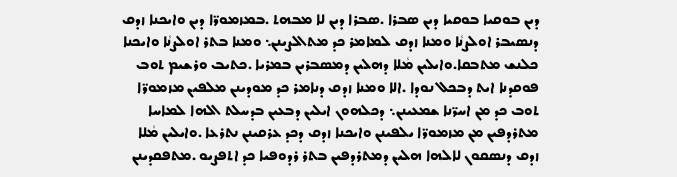ܕܝܢ ܒܘܩܝܐ ܒܘܩܝܐ ܕܝܢ ܣܒܪܐ .ܣܒܪܐ ܕܝܢ ܠܐ ܡܒܗܬ .ܒܡܙܡܘܪ̈ܐ ܕܝܢ ܘܐܝܟܢܐ ܙܕܩ ܕܢܣܝܒܪ ܐܘܠܨܢܵܐ ܘܡܢܐ ܙܕܩ ܠܡܐܡܪ ܟܕ ܡܬܐܠܨܝܢܢ܆ ܘܡܢܐ ܒܬܪ ܐܘܠܨܢܵܐ ܘܐܝܟܢܐ ܟܠܢܫ ܡܬܒܩܐ.ܘܐܝܠܝܢ ܡܵܠܐ ܕܗܠܝܢ ܕܡܣܒܪܝܢ ܒܡܪܝܐ .ܟܬܝܒ ܘܪܫܝܡ ܬܘܒ ܦܘܩܕܢܐ ܐܝܬ ܕܒܟܠ ܢܘܕܐ .ܐܠܐ ܘܡܢܐ ܙܕܩ ܕܢܐܡܪ ܟܕ ܡܘܕܝܢܢ ܡܠܦܝܢ ܡܙܡܘܪ̈ܐ ܬܘܒ ܟܕ ܡܢ ܐܚܪ̈ܢܐ ܫܡܥܝܢܢ܆ ܕܟܠܗܘܢ ܐܝܠܝܢ ܕܒܥܝܢ ܒܕܚܠܬ ܐܠܗܐ ܠܡܐܚܐ ܡܬܪܕܦܝܢ ܡܢ ܡܙܡܘܪ̈ܐ ܝܠܦܝܢܢ ܘܐܝܟܢܐ ܙܕܩ ܕܟܕ ܥܪܩܝܢܢ ܢܬܪܥܐ .ܘܐܝܠܝܢ ܡܵܠܐ ܙܕܩ ܕܢܣܩܘܢ ܠܐܠܗܐ ܗܠܝܢ ܕܡܬܪܕܦܝܢ ܒܬܪ ܪܕܘܦܝܐ ܟܕ ܐܬܦܨܝܘ .ܡܬܦܩܕܝܢܢ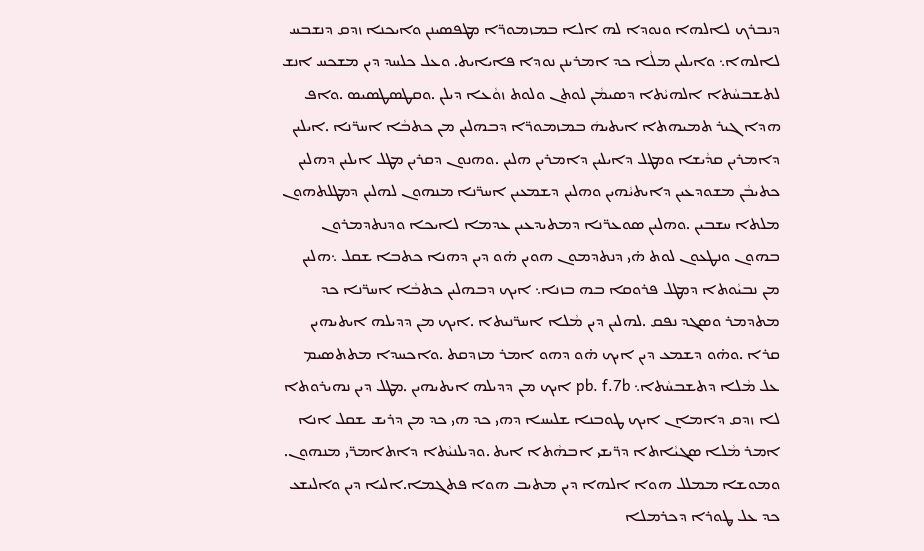ܕܢܒܪܟ ܠܐܠܗܐ ܘܢܘܕܐ ܠܗ ܐܠܐ ܒܡܙܡܘܪ̈ܐ ܡܛܦܣܝܢܢ ܘܐܝܟܢܐ ܙܕܩ ܕܢܫܒܚ ܠܐܠܗܐ܆ ܘܐܝܠܝܢ ܡܠܵܐ ܟܕ ܐܡܪܝܢܢ ܢܘܕܐ ܦܐܝܐܝܬ. ܘܥܠ ܟܠܚܕ ܕܝܢ ܡܫܟܚ ܐܢܫ ܠܬܫܒܚܵܬܐ ܐܠܗܝܵܬܐ ܕܣܝܡܵܢ ܠܘܬܢ ܘܠܘܬ ܙܘܵܥܐ ܕܝܠܢ .ܘܩܛܣܛܣܝܣ .ܘܐܦ ܗܕܐ ܓܝܪ ܬܡܝܗܬܐ ܐܝܬܝܗܿ ܒܡܙܡܘܪ̈ܐ ܕܒܗܠܝܢ ܡܢ ܟܬܒܵܐ ܐܚܪ̈ܢܐ .ܐܝܠܝܢ ܕܐܡܪܝܢ ܩܕܵܝܫܐ ܘܡܛܠ ܕܐܝܠܝܢ ܕܐܡܪܝܢ ܗܠܝܢ .ܘܗܢܘܢ ܕܩܪܝܢ ܡܛܠ ܐܝܠܝܢ ܕܗܠܝܢ ܟܬܝܒܵܢ ܡܫܘܕܥܝܢ ܕܐܝܬܝܵܗܝܢ ܘܗܠܝܢ ܕܫܡܥܝܢ ܐܚܪ̈ܢܐ ܡܢܗܘܢ ܠܗܠܝܢ ܕܡܛܠܬܗܘܢ ܡܠܬܐ ܚܫܒܝܢ .ܘܗܠܝܢ ܣܘܥܪ̈ܢܐ ܕܡܬܝܕܥܝܢ ܥܕܡܐ ܠܐܝܟܐ ܘܕܢܬܕܡܪܘܢ ܒܗܘܢ ܘܢܛܥܘܢ ܠܘܬ ܗ̇ܝ ܕܢܬܕܡܘܢ ܗܘܝܢ ܗ̇ܘ ܕܝܢ ܕܗܢܐ ܟܬܒܐ ܫܩܠ ܆ܗܠܝܢ ܡܢ ܢܒܝܵܘܬܐ ܕܡܛܠ ܦܪܘܩܐ ܒܗ ܒܙܢܐ܆ ܐܝܟ ܕܒܗܠܝܢ ܟܬܒܵܐ ܐܚܪ̈ܢܐ ܟܕ ܡܬܕܡܪ ܘܣܓܕ ܢܦܩ .ܠܗܠܝܢ ܕܝܢ ܡܵܠܐ ܐܚܪ̈ܢܝܬܐ .ܐܝܟ ܡܢ ܕܕܝܠܗ ܐܝܬܝܗܝܢ ܩܪܐ .ܘܗ̇ܘ ܕܫܡܥ ܕܝܢ ܐܝܟ ܗ̇ܘ ܕܗܘ ܐܡܪ ܡܙܕܩܬ .ܘܐܟܚܕܐ ܡܬܬܣܝܡ ܥܠ ܡܵܠܐ ܕܬܫܒܚܵܬܐ܆ pb. f.7b ܐܝܟ ܡܢ ܕܕܝܠܗ ܐܝܬܝܗܝܢ .ܡܛܠ ܕܝܢ ܢܗܝܪܘܬܐ ܠܐ ܙܕܩ ܕܐܡܐܢ ܐܝܟ ܛܘܒܢܐ ܫܠܝܚܐ ܕܗܝ ܟܕ ܗܝ ܟܕ ܡܢ ܕܪܝܫ ܫܩܠ ܐܢܐ ܐܡܪ ܡܵܠܐ ܣܓܝܵܐܬܐ ܕܪ̈ܝܫܝ ܐܒܗܵܬܐ ܐܝܬ .ܘܕܝܠܢܝܵܬܐ ܕܐܬܐܡܪ̈ܝ ܡܢܗܘܢ. ܘܡܘܫܐ ܡܡܠܠ ܗܘܐ ܐܠܗܐ ܕܝܢ ܡܬܝܒ ܗܘܐ ܦܬܓܡܐ.ܐܠܝܐ ܕܝܢ ܘܐܠܝܫܥ ܟܕ ܥܠ ܜܘܪܐ ܕܟܪܡܠܐ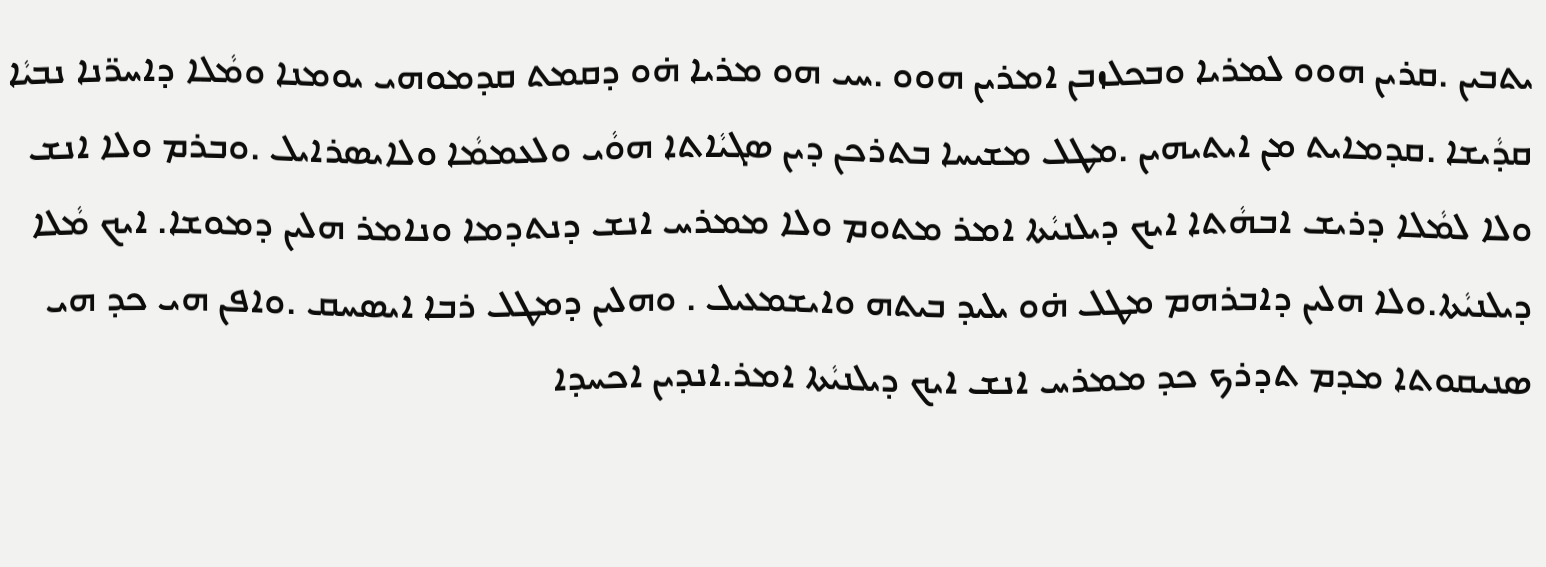ܝܬܒܝܢ .ܩܪܝܢ ܗܘܘ ܠܡܪܝܐ ܘܒܟܠܙܒܢ ܐܡܪܝܢ ܗܘܘ .ܚܝ ܗܘ ܡܪܝܐ ܗ̇ܘ ܕܩܡܬ ܩܕܡܘܗܝ ܝܘܡܢܐ ܘܡܵܠܐ ܕܐܚܪ̈ܢܐ ܢܒܝܵܐ ܩܕܵܝܫܐ .ܩܕܡܐܝܬ ܡܢ ܐܝܬܝܗܝܢ .ܡܛܠ ܡܫܝܚܐ ܒܬܪܟܢ ܕܝܢ ܣܓܝܵܐܬܐ ܗܘܵܝ ܘܠܥܡܡܵܐ ܘܠܐܝܣܪܐܝܠ .ܘܒܪܡ ܘܠܐ ܐܢܫ ܘܠܐ ܠܡܵܠܐ ܕܪܝܫ ܐܒܗܵܬܐ ܐܝܟ ܕܝܠܢܝܵܬܐ ܐܡܪ ܡܬܘܡ ܘܠܐ ܡܡܪܚ ܐܢܫ ܕܢܬܕܡܐ ܘܢܐܡܪ ܗܠܝܢ ܕܡܘܫܐ. ܐܝܟ ܡܵܠܐ ܕܝܠܢܝܵܬܐ.ܘܠܐ ܗܠܝܢ ܕܐܒܪܗܡ ܡܛܠ ܗ̇ܘ ܝܠܝܕ ܒܝܬܗ ܘܐܝܫܡܥܝܠ . ܘܗܠܝܢ ܕܡܛܠ ܪܒܐ ܐܝܣܚܩ .ܘܐܦܢ ܗܝ ܟܕ ܗܝ ܣܢܝܩܘܬܐ ܡܕܡ ܬܕܪܟ ܟܕ ܡܡܪܚ ܐܢܫ ܐܝܟ ܕܝܠܢܝܵܬܐ ܐܡܪ.ܐܢܕܝܢ ܐܟܚܕܐ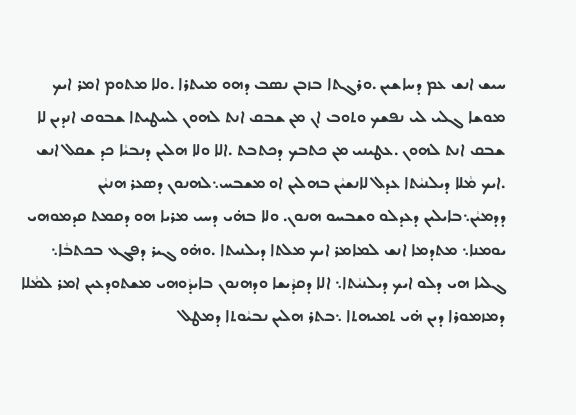ܚܝܫ ܐܢܫ ܥܡ ܕܚܐܫܝܢ .ܘܪܓܬܐ ܒܙܒܢ ܢܣܒ ܕܗܘ ܡܝܬܪܐ .ܘܠܐ ܡܬܘܡ ܐܡܪ ܐܝܟ ܡܘܫܐ ܓܠܝ ܠܝ ܢܦܫܟ ܘܬܘܒ ܐܢ ܡܢ ܫܒܩ ܐܢܬ ܠܗܘܢ ܠܚܛܝܬܐ ܫܒܘܩ ܐܢܕܝܢ ܠܐ ܫܒܩ ܐܢܬ ܠܗܘܢ .ܥܛܝܢܝ ܡܢ ܟܬܒܟ ܕܟܬܒܬ .ܐܠܐ ܘܠܐ ܗܠܝܢ ܕܢܒܝܵܐ ܟܕ ܫܩܠ ܐܢܫ .ܐܝܟ ܡܵܠܐ ܕܝܠܢܝܵܬܐ ܥܕܠ ܠܐܢܫܝܵܢ ܒܗܠܝܢ ܐܘ ܡܫܒܚ܆ܠܗܢܘܢ ܕܣܥܪ ܗܢܝܵܢ ܕܕܡܝܵܢ܆ܒܐܝܠܝܢ ܕܥܕܠܘ ܘܫܒܚܘ ܗܢܘܢ. ܘܠܐ ܒܗ̇ܝ ܕܚܝ ܡܪܝܐ ܗܘ ܕܩܡܬ ܩܕܡܘܗܝ ܝܘܡܢܐ܆ ܡܬܕܡܐ ܐܢܫ ܠܡܐܡܪ ܐܝܟ ܡܠܬܐ ܕܝܠܢܝܬܐ .ܘܗ̇ܘ ܓܝܪ ܕܦܓܥ ܒܟܬܒܵܐ܆ ܓܠܝܐ ܗܝ ܕܠܘ ܐܝܟ ܕܝܠܢܝܵܬܐ܆ ܐܠܐ ܕܩܕܵܝܫܐ ܘܕܗܢܘܢ ܒܐܝܕܵܘܗܝ ܡܫܬܘܕܥܝܢ ܐܡܪ ܠܡܵܠܐ ܕܡܙܡܘܪܐ ܕܝܢ ܗ̇ܝ ܬܡܝܗܬܐ ܆ܒܬܪ ܗܠܝܢ ܢܒܝܵܘܬܐ ܕܡܛܠ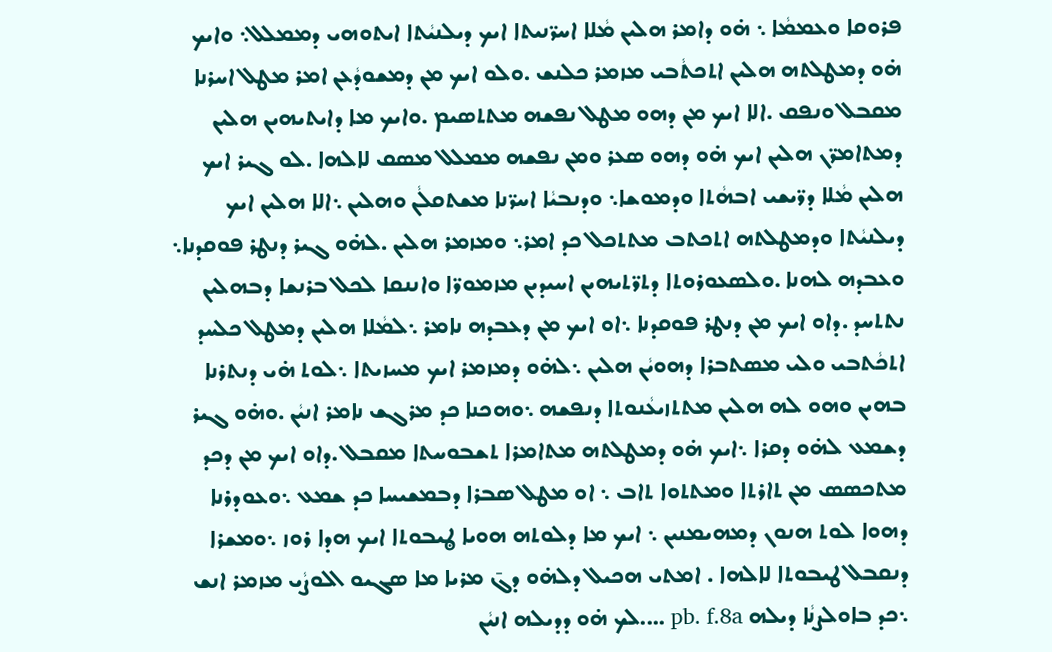ܦܪܘܩܐ ܘܥܡܡܵܐ ܆ ܗ̇ܘ ܕܐܡܪ ܗܠܝܢ ܡܵܠܐ ܐܚܪ̈ܢܝܬܐ ܐܝܟ ܕܝܠܢܝܵܬܐ ܐܝܬܘܗܝ ܕܡܡܠܠ܆ ܘܐܝܟ ܗ̇ܘ ܕܡܛܠܬܗ ܗܠܝܢ ܐܬܟܬܵܒܝ ܡܙܡܪ ܟܠܢܫ .ܘܠܘ ܐܝܟ ܡܢ ܕܡܫܘܕܵܥܢ ܐܡܪ ܡܛܠ ܐܚܪܢܐ ܡܩܒܠ ܘܢܦܩ .ܐܠܐ ܐܝܟ ܡܢ ܕܗܘ ܡܛܠ ܢܦܫܗ ܡܬܬܣܝܡ .ܘܐܝܟ ܡܐ ܕܐܝܬܝܗܝܢ ܗܠܝܢ ܕܡܬܐܡܪ̈ܢ ܗܠܝܢ ܐܝܟ ܗ̇ܘ ܕܗܘ ܣܥܪ ܘܡܢ ܢܦܫܗ ܡܡܠܠ ܡܣܩ ܠܐܠܗܐ .ܠܘ ܓܝܪ ܐܝܟ ܗܠܝܢ ܡܵܠܐ ܕܪ̈ܝܫܝ ܐܒܗܵܬܐ ܘܕܡܘܫܐ܆ ܘܕܢܒܝܵܐ ܐܚܪ̈ܢܐ ܡܫܬܩܠܵܢ ܘܗܠܝܢ ܆ܐܠܐ ܗܠܝܢ ܐܝܟ ܕܝܠܢܝܵܬܐ ܘܕܡܛܠܬܗ ܐܬܟܬܒ ܡܬܬܟܠ ܟܕ ܐܡܪ܆ ܘܡܙܡܪ ܗܠܝܢ .ܠܗ̇ܘ ܓܝܪ ܕܢܛܪ ܦܘܩܕܢܐ܆ ܘܥܒܕܗ ܠܗܢܐ .ܘܠܣܥܘܪܘܬܐ ܕܬܪ̈ܬܝܗܝܢ ܐܚܝܕܝܢ ܡܙܡܘܪ̈ܐ ܘܐܢܢܩܐ ܠܟܠ ܒܪܢܫܐ ܕܒܗܠܝܢ ܢܬܬܚܕ .ܕܐܘ ܐܝܟ ܡܢ ܕܢܛܪ ܦܘܩܕܢܐ ܆ܐܘ ܐܝܟ ܡܢ ܕܥܒܕܗ ܢܐܡܪ ܆ܠܡܵܠܐ ܗܠܝܢ ܕܡܛܠ ܟܠܚܕ ܐܬܟܵܬܒܝ ܘܠܝ ܡܣܬܒܪܐ ܕܗܘܝܵܢ ܗܠܝܢ ܆ܠܗ̇ܘ ܕܡܙܡܪ ܐܝܟ ܡܚܙܝܬܐ ܆ܠܘܬ ܗ̇ܝ ܕܢܬܪܢܐ ܒܗܝܢ ܘܗܘ ܠܗ ܗܠܝܢ ܡܬܬܙܝܥܵܢܘܬܐ ܕܢܦܫܗ ܆ܘܗܟܢܐ ܟܕ ܡܪܓܫ ܢܐܡܪ ܐܢܝܵܢ .ܘܗ̇ܘ ܓܝܪ ܕܫܡܥ ܠܗ̇ܘ ܕܩܪܐ ܆ܐܝܟ ܗ̇ܘ ܕܡܛܠܬܗ ܡܬܐܡܪܐ ܬܫܒܘܚܬܐ ܡܩܒܠ .ܕܐܘ ܐܝܟ ܡܢ ܕܟܕ ܡܬܟܣܣ ܡܢ ܬܐܪܬܐ ܘܡܬܬܘܐ ܬܐܒ ܆ ܐܘ ܡܛܠ ܣܒܪܐ ܕܒܡܫܝܚܐ ܟܕ ܫܡܥ ܆ܘܥܘܕܪܢܐ ܕܗܘܐ ܠܘܬ ܗܢܘܢ ܕܡܗܝܡܢܝܢ ܆ ܐܝܟ ܡܐ ܕܠܘܬܗ ܗܘܝܐ ܜܝܒܘܬܐ ܐܝܟ ܗܕܐ ܪܘܙ ܆ܘܡܫܪܐ ܕܢܩܒܠ ܛܝܒܘܬܐ ܠܐܠܗܐ . ܐܡܬܝ ܗܟܝܠ ܕܠܗ̇ܘ ܕܓ̄ ܡܪܝܐ ܡܐ ܣܓܝܘ ܐܠܘܨܵܝ ܡܙܡܪ ܐܢܫ ܆ܟܕ ܒܐܘܠܨܢܵܐ ܕܝܠܗ pb. f.8a ....ܠܟ ܗ̇ܘ ܕܕܝܠܗ ܐܢܝܵܢ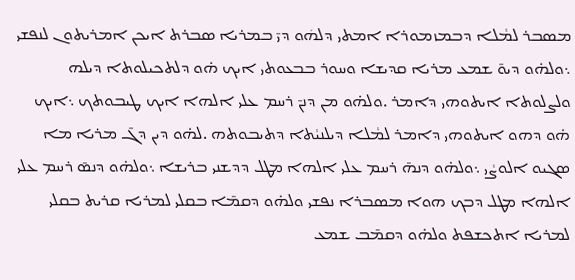ܡܣܒܪ ܠܡܵܠܐ ܕܒܡܙܡܘܪܐ ܐܡܬܝ ܕܠܗܿܘ ܕܝ̄ ܒܡܪܝܐ ܣܒܪܬ ܐܝܟܢ ܐܡܪܝܬܘܢ ܠܢܦܫܝ ܆ܘܠܗ̇ܘ ܕܝܘ̄ ܫܡܥ ܡܪܝܐ ܩܕܝܫܐ ܘܚܘܪ ܒܒܥܘܬܝ ܐܝܟ ܗ̇ܘ ܕܠܬܟܝܠܘܬܐ ܕܝܠܗ ܘܠܨܠܘܬܐ ܐܝܬܘܗܝ ܕܐܡܪ .ܘܠܗ̇ܘ ܡܢ ܕܢܢ̄ ܪܚܡ ܥܠܝ ܐܠܗܐ ܐܝܟ ܛܝܒܘܬܟ ܆ܐܝܟ ܗ̇ܘ ܕܗܘ ܐܝܬܘܗܝ ܕܐܡܪ ܠܡܵܠܐ ܕܝܠܢܝܵܬܐ ܕܬܝܒܘܬܗ .ܠܗ̇ܘ ܕܝܢ ܕܓ̄ ܡܪܝܐ ܡܐ ܣܓܝܘ ܐܠܘܨܵܝ ܆ܘܠܗ̇ܘ ܕܢܗ̄ ܪܚܡ ܥܠܝ ܐܠܗܐ ܡܛܠ ܕܕܫܢܝ ܒܪܝܫܐ ܆ܘܠܗ̇ܘ ܕܢܣ̄ ܪܚܡ ܥܠܝ ܐܠܗܐ ܡܛܠ ܕܒܟ ܗܘܐ ܡܣܒܪܐ ܢܦܫܝ ܘܠܗ̇ܘ ܕܩܡ̄ܐ ܒܩܠܝ ܠܡܪܝܐ ܩܪܝܬ ܒܩܠܝ ܠܡܪܝܐ ܐܬܟܫܦܬ ܘܠܗ̇ܘ ܕܩܡ̄ܒ ܫܡܥ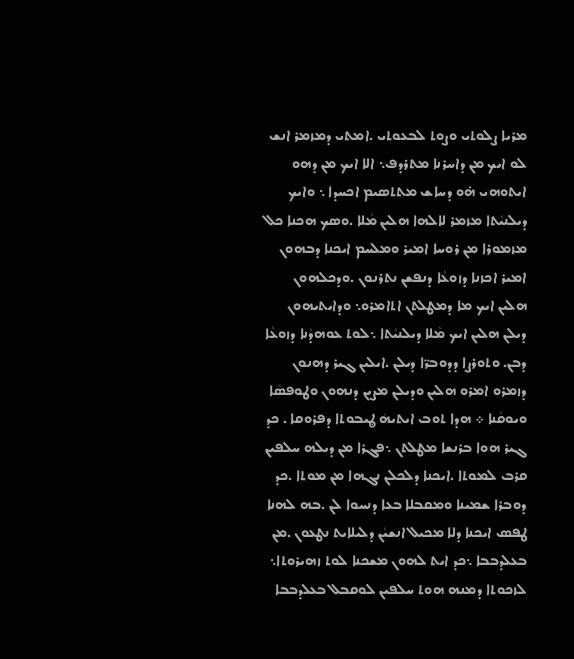ܡܪܝܐ ܨܠܘܬܝ ܘܨܘܬ ܠܒܥܘܬܝ .ܐܡܬܝ ܕܡܙܡܪ ܐܢܫ ܠܘ ܐܝܟ ܡܢ ܕܐܚܪܢܐ ܡܬܪܕܦ܆ ܐܠܐ ܐܝܟ ܡܢ ܕܗܘ ܐܝܬܘܗܝ ܗ̇ܘ ܕܚܐܫ ܡܬܬܣܝܡ ܐܟܚܕܐ ܆ ܘܐܝܟ ܕܝܠܢܝܵܬܐ ܡܙܡܪ ܠܐܠܗܐ ܗܠܝܢ ܡܵܠܐ .ܘܣܟ ܗܟܢܐ ܟܠ ܡܙܡܘܪܐ ܡܢ ܪܘܚܐ ܐܡܝܪ ܘܡܠܚܡ ܐܝܟܢܐ ܕܒܗܘܢ ܐܡܝܪ ܐܟܙܢܐ ܕܙܘܥܵܐ ܕܢܦܫܢ ܢܬܪܢܘܢ .ܘܕܟܠܗܘܢ ܗܠܝܢ ܐܝܟ ܡܐ ܕܡܛܠܬܢ ܐܬܐܡܪܘ܆ ܘܕܐܝܬܝܗܘܢ ܕܝܠܢ ܗܠܝܢ ܐܝܟ ܡܵܠܐ ܕܝܠܢܝܵܬܐ ܆ܠܘܬ ܥܘܗܕܵܢܐ ܕܙܘܥܵܐ ܕܒܢ. ܘܬܘܪܨܐ ܕܕܘܒܪ̈ܐ ܕܝܠܢ .ܐܝܠܝܢ ܓܝܪ ܕܗܢܘܢ ܕܙܡܪܘ ܐܡܪܘ ܗܠܝܢ ܘܕܝܠܢ ܡܨܝܢ ܕܢܗܘܢ ܘܛܘܦܣܵܐ ܘܝܘܩܵܢܐ ܀ ܗܕܐ ܬܘܒ ܐܝܬܝܗܿ ܜܝܒܘܬܐ ܕܦܪܘܩܐ . ܟܕ ܓܝܪ ܗܘܐ ܒܪܢܫܐ ܡܛܠܬܢ ܆ܦܓܪܐ ܡܢ ܕܝܠܗ ܚܠܦܝܢ ܩܪܒ ܠܡܘܬܐ .ܐܝܟܢܐ ܕܠܟܠܢ ܢܓܗܐ ܡܢ ܡܘܬܐ .ܟܕ ܕܘܒܪܐ ܫܡܝܢܐ ܘܡܩܒܠܐ ܒܥܐ ܕܢܚܘܐ ܠܢ .ܒܗ ܠܗܢܐ ܛܦܣ ܐܝܟܢܐ ܕܠܐ ܡܟܝܠ ܐܢܫܝܵܢ ܕܠܝܠܐܝܬ ܢܛܥܘܢ .ܡܢ ܒܥܠܕܒܒܐ ܆ܟܕ ܐܝܬ ܠܗܘܢ ܡܫܟܢܐ ܠܘܬ ܙܗܝܪܘܬܐ܆ ܠܙܟܘܬܐ ܕܡܢܗ ܗܘܬ ܚܠܦܝܢ ܠܘܩܒܠ ܒܥܠܕܒܒܐ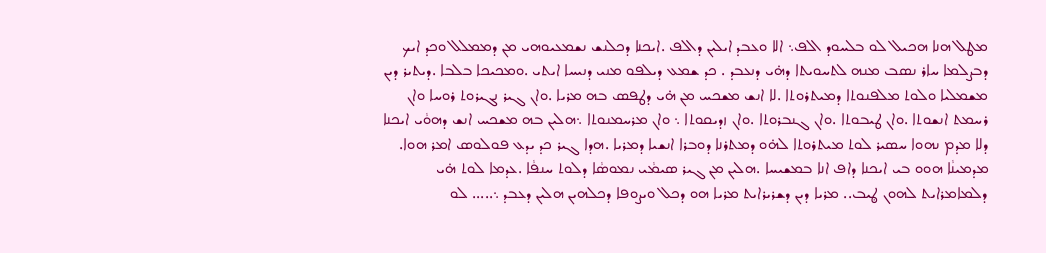ܡܛܠ ܗܢܐ ܗܟܝܠ ܠܘ ܒܠܚܘܕ ܐܠܦ܆ ܐܠܐ ܘܥܒܕ ܐܝܠܝܢ ܕܐܠܦ .ܐܝܟܢܐ ܕܟܠܢܫ ܢܫܡܥܝܘܗܝ ܡܢ ܕܡܡܠܠ ܘܟܕ ܐܝܟ ܕܒܨܠܡܐ ܚܐܪ ܢܣܒ ܡܢܗ ܠܬܚܘܝܬܐ ܕܗ̇ܝ ܕܢܥܒܕ . ܟܕ ܫܡܥ ܕܝܠܦܘ ܡܢܝ ܕܢܝܚܐ ܐܝܬܝ .ܘܡܟܝܟܐ ܒܠܒܐ .ܕܝܬܝܪ ܕܝܢ ܡܫܡܠܝܐ ܘܠܘܬ ܡܠܦܢܘܬܐ ܕܡܝܬܪܘܬܐ .ܠܐ ܐܢܫ ܡܫܟܚ ܡܢ ܗ̇ܝ ܕܛܦܣ ܒܗ ܡܪܝܐ .ܘܐܢ ܓܝܪ ܢܓܝܪܘܬ ܪܘܚܐ ܘܐܢ ܪܚܡܬ ܐܢܫܘܬܐ .ܘܐܢ ܛܝܒܘܬܐ .ܘܐܢ ܓܢܒܪܘܬܐ .ܘܐܢ ܙܕܝܩܘܬܐ ܆ ܘܐܢ ܡܪܚܡܢܘܬܐ ܆ܗܠܝܢ ܒܗ ܡܫܟܚ ܐܢܫ ܕܗܘܵܝ ܐܝܟܢܐ ܕܠܐ ܡܕܡ ܢܗܘܐ ܚܣܝܪ ܠܘܬ ܡܝܬܪܘܬܐ ܠܗ̇ܘ ܕܡܬܪܢܐ ܕܘܒܪܐ ܐܢܫܝܐ ܕܡܪܝܐ .ܗܕܐ ܓܝܪ ܟܕ ܝܕܥ ܦܘܠܘܣ ܐܡܪ ܗܘܐ. ܡܕܡܝܢܵܐ ܗܘܘ ܒܝ ܐܝܟܢܐ ܕܐܦ ܐܢܐ ܒܡܫܝܚܐ .ܗܠܝܢ ܡܢ ܓܝܪ ܣܝܡܵܝ ܢܡܘܣܵܐ ܕܠܘܬ ܚܢܦܵܐ .ܥܕܡܐ ܠܘܬ ܗ̇ܝ ܕܠܡܐܡܪܐܝܬ ܠܗܘܢ ܜܝܒ.. ܡܪܝܐ ܕܝܢ ܕܫܪܝܪܐܝܬ ܡܪܝܐ ܗܘ ܕܟܠ ܘܝܨܘܦܐ ܕܟܠܗܝܢ ܗܠܝܢ ܕܥܒܕ ܆..... ܠܘ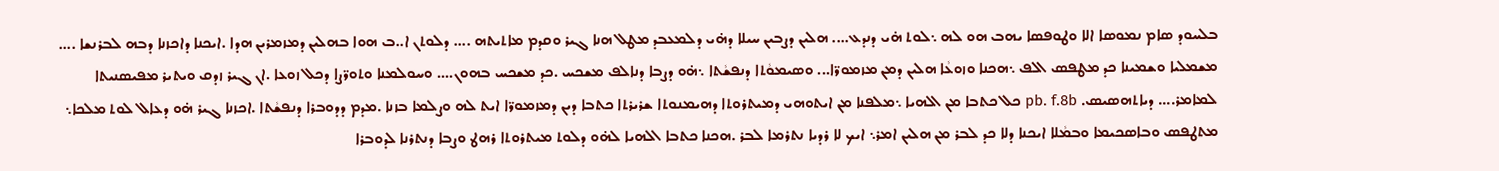ܒܠܚܘܕ ܣܐܡ ܢܡܘܣܐ ܐܠܐ ܘܛܘܦܣܐ ܝܗܒ ܗܘ ܠܗ ܆ܠܘܬ ܗ̇ܝ ܕܢܕܥ.... ܗܠܝܢ ܕܨܒܝܢ ܚܝܠܐ ܕܗ̇ܝ ܕܠܡܥܒܕ ܡܛܠ ܗܢܐ ܓܝܪ ܘܩܕܡ ܡܐܬܝܬܗ .... ܕܠܘܬܢ ܐ..ܒ ܗܘܐ ܒܗܠܝܢ ܕܡܙܡܪܝܢ ܗܕܐ .ܐܝܟܢܐ ܕܐܟܙܢܐ ܕܒܗ ܠܒܪܢܫܐ .... ܡܫܡܠܝܐ ܘܫܡܝܢܐ ܟܕ ܡܛܦܣ ܐܠܦ ܆ܗܟܢܐ ܘܙܘܥܵܐ ܗܠܝܢ ܕܡܢ ܡܙܡܘܪ̈ܐ... ܘܣܝܡܘܵܬܐ ܕܢܦܫܵܬܐ ܆ܗ̇ܘ ܕܨܒܐ ܕܢܐܠܦ ܡܫܟܚ .ܟܕ ܡܫܟܚ ܒܗܘܢ.... ܘܚܘܠܡܢܐ ܘܬܘܪ̈ܨܐ ܕܟܠ ܙܘܥܐ .ܐܢ ܓܝܪ ܙܕܩ ܘܝܬܝܪ ܡܦܝܣܢܝܬܐ ܠܡܐܡܪ.... ܕܝܐܬܗܣܝܣ. pb. f.8b ܟܠ ܟܬܒܐ ܡܢ ܐܠܗܝܐ ܆ܡܠܦܢܐ ܡܢ ܐܝܬܘܗܝ ܕܡܝܬܪܘܬܐ ܕܗܝܡܢܘܬܐ ܫܪܝܪܬܐ ܟܬܒܐ ܕܝܢ ܕܡܙܡܘܪ̈ܐ ܐܝܬ ܠܗ ܘܨܠܡܐ ܒܙܢܐ .ܡܕܡ ܕܕܘܒܪܐ ܕܢܦܫܵܬܐ .ܐܟܙܢܐ ܓܝܪ ܗ̇ܘ ܕܥܐܠ ܠܘܬ ܡܠܟܐ܆ ܡܬܛܦܣ ܘܒܐܣܟܝܡܐ ܘܒܡܵܠܐ ܐܝܟܢܐ ܕܠܐ ܟܕ ܠܒܪ ܡܢ ܗܠܝܢ ܐܡܪ܆ ܐܝܟ ܠܐ ܪܕܝܐ ܢܬܪܡܐ ܠܒܪ .ܗܟܢܐ ܟܬܒܐ ܐܠܗܝܐ ܠܗ̇ܘ ܕܠܘܬ ܡܝܬܪܘܬܐ ܪܗܛ ܘܨܒܐ ܕܢܬܪܢܐ ܠܕܘܒܪܐ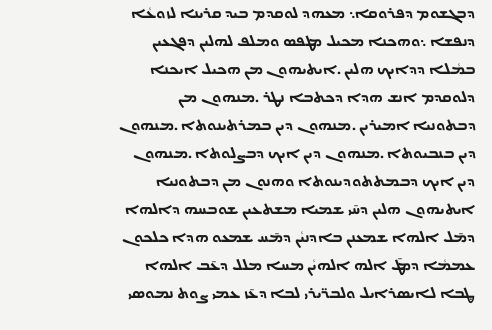ܕܒܓܫܘܡ ܕܦܪܘܩܐ܆ ܡܥܗܕ ܠܘܩܕܡ ܒܝܕ ܩܪܝܢܐ ܠܙܘܥܵܐ ܕܢܦܫܐ ܆ܘܗܟܢܐ ܡܟܝܠ ܡܛܦܣ ܘܡܠܦ ܠܗܠܝܢ ܕܦܓܥܝܢ ܒܡܵܠܐ ܕܕܐܝܟ ܗܠܝܢ .ܐܝܬܝܗܘܢ ܡܢ ܗܟܝܠ ܐܝܟܢܐ ܕܠܘܩܕܡ ܐܢܫ ܗܕܐ ܕܟܬܒܐ ܢܛܪ .ܡܢܗܘܢ ܡܢ ܕܒܬܘܢܝܐ ܐܡܝܪܝܢ .ܡܢܗܘܢ ܕܝܢ ܒܡܪܬܝܢܘܬܐ .ܡܢܗܘܢ ܕܝܢ ܒܢܒܝܘܬܐ .ܡܢܗܘܢ ܕܝܢ ܐܝܟ ܕܒܨܠܘܬܐ .ܡܢܗܘܢ ܕܝܢ ܐܝܟ ܕܒܡܬܬܘܕܝܢܘܬܐ ܘܗܢܘܢ ܡܢ ܕܒܬܘܢܝܐ ܐܝܬܝܗܘܢ ܗܠܝܢ ܕܚ̄ܝ ܫܡܝܐ ܡܫܬܥܝܢ ܫܘܒܚܗ ܕܐܠܗܐ ܕܡ̄ܠ ܐܠܗܐ ܫܡܥܢܢ ܒܐܕܢܝܵܢ ܕܡ̄ܚ ܫܡܥܘ ܗܕܐ ܟܠܟܘܢ ܥܡܡܵܐ ܕܡܛ̄ ܐܠܗ ܐܠܗܝܵܢ ܡܚܐ ܡܠܠ ܕܥ̄ܒ ܐܠܗܐ ܜܒܐ ܠܐܝܣܪܐܝܠ ܘܠܒܪ̈ܝܪܝ ܠܒܐ ܕܥ̄ܙ ܥܡܝ ܨܘܬ ܢܡܘܣܝ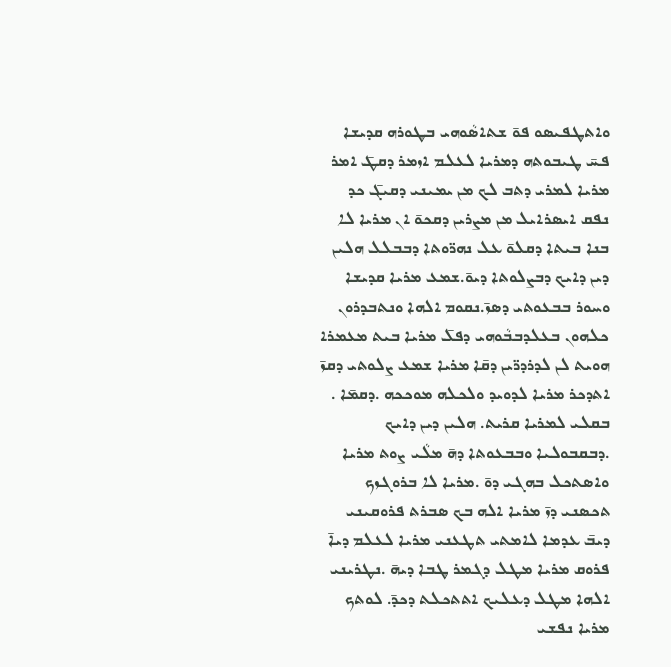ܘܐܬܜܦܝܣܘ ܦܘ̄ ܫܬܐܣܵܘܗܝ ܒܜܘܪܗ ܩܕܝܫܐ ܦܚ̄ ܜܝܒܘܬܗ ܕܡܪܝܐ ܠܥܠܡ ܐܙܡܪ ܕܩܛ̄ ܐܡܪ ܡܪܝܐ ܠܡܪܝ ܕܬܒ ܠܟ ܡܢ ܝܡܝܢܝ ܕܩܝܓ̄ ܟܕ ܢܦܩ ܐܝܣܪܐܝܠ ܡܢ ܡܨܪܝܢ ܕܩܟܘ̄ ܐܢ ܡܪܝܐ ܠܐ ܒܢܐ ܒܝܬܐ ܕܩܠܘ̄ ܥܠ ܢܗܪ̈ܘܬܐ ܕܒܒܠܠ ܗܠܝܢ ܕܝܢ ܕܐܝܟ ܕܒܨܠܘܬܐ ܕܝܘ̄.ܫܡܥ ܡܪܝܐ ܩܕܝܫܐ ܘܚܘܪ ܒܒܥܘܬܝ ܕܣܙ̄.ܢܩܘܡ ܐܠܗܐ ܘܢܬܒܕܪܘܢ ܟܠܗܘܢ ܒܥܠܕܒܒܵܘܗܝ ܕܦܠ̄ ܡܪܝܐ ܒܝܬ ܡܥܡܪܐ ܗܘܝܬ ܠܢ ܠܕܪܕܪ̈ܝܢ ܕܩ̄ܐ ܡܪܝܐ ܫܡܥ ܨܠܘܬܝ ܕܩܙ̄ ܐܬܕܟܪ ܡܪܝܐ ܠܕܘܝܕ ܘܠܟܠܗ ܡܘܟܟܗ .ܕܩܡ̄ܐ . ܒܩܠܝ ܠܡܪܝܐ ܩܪܝܬ. ܗܠܝܢ ܕܝܢ ܕܐܝܟ .ܕܒܩܒܘܠܝܐ ܘܒܒܥܘܬܐ ܕܗ̄ ܡܠܵܝ ܨܘܬ ܡܪܝܐ ܘܐܣܬܟܠ ܒܗܓܝ ܕܘ̄ .ܡܪܝܐ ܠܐ ܒܪܘܓܙܟ ܬܟܣܢܝ ܕܙ̄ ܡܪܝܐ ܐܠܗ ܒܟ ܣܒܪܬ ܦܪܘܩܝܢܝ ܕܝܒ̄ ܥܕܡܐ ܠܐܡܬܝ ܬܛܥܢܝ ܡܪܝܐ ܠܥܠܡ ܕܝܐ̄ ܦܪܘܩ ܡܪܝܐ ܡܛܠ ܕܓܡܪ ܜܒܐ ܕܝܗ̄ .ܢܛܪܝܢܝ ܐܠܗܐ ܡܛܠ ܕܥܠܝܟ ܐܬܬܟܠܬ ܕܟܕ̄. ܠܘܬܟ ܡܪܝܐ ܢܦܫܝ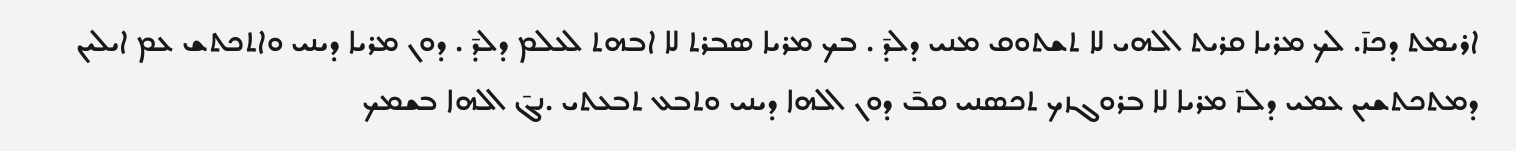ܐܪܝܡܬ ܕܟܙ̄. ܠܟ ܡܪܝܐ ܩܪܝܬ ܐܠܗܝ ܠܐ ܬܫܬܘܩ ܡܢܝ ܕܠܕ̄ . ܒܟ ܡܪܝܐ ܣܒܪܬ ܠܐ ܐܒܗܬ ܠܥܠܡ ܕܠܕ̄ . ܕܘܢ ܡܪܝܐ ܕܝܢܝ ܘܐܬܟܬܫ ܥܡ ܐܝܠܝܢ ܕܡܬܟܬܫܝܢ ܥܡܝ ܕܠܙ̄ ܡܪܝܐ ܠܐ ܒܪܘܓܙܟ ܬܟܣܢܝ ܩܒ̄ ܕܘܢ ܐܠܗܐ ܕܝܢܝ ܘܬܒܥ ܬܒܥܬܝ .ܢܓ̄ ܐܠܗܐ ܒܫܡܟ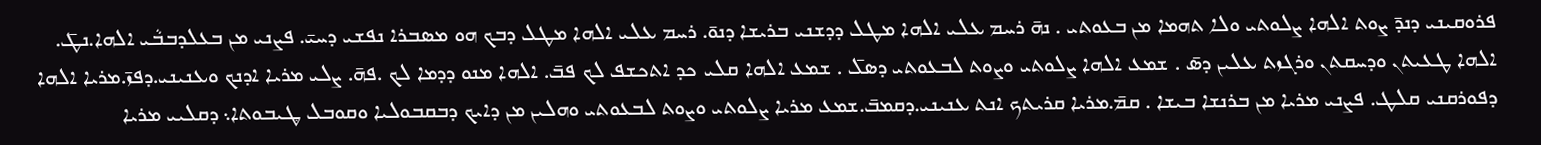ܦܪܘܩܝܢܝ ܕܢܕ̄ ܨܘܬ ܐܠܗܐ ܨܠܘܬܝ ܘܠܐ ܬܗܡܐ ܡܢ ܒܥܘܬܝ . ܢܗ̄ ܪܚܡ ܥܠܝ ܐܠܗܐ ܡܛܠ ܕܕܫܢܝ ܒܪܝܫܐ ܕܢܘ̄. ܪܚܡ ܥܠܝ ܐܠܗܐ ܡܛܠ ܕܒܟ ܗܘ ܡܣܒܪܐ ܢܦܫܝ ܕܚܝ̄. ܦܨܢܝ ܡܢ ܒܥܠܕܒܒܵܝ ܐܠܗܐ.ܢܛ̄. ܐܠܗܐ ܛܥܝܬܢ ܘܕܚܩܬܢ ܘܪܓܙܬ ܥܠܝܢ ܕܣ̄ . ܫܡܥ ܐܠܗܐ ܨܠܘܬܝ ܘܨܘܬ ܠܒܥܘܬܝ ܕܣܠ̄ . ܫܡܥ ܐܠܗܐ ܩܠܝ ܟܕ ܐܬܟܫܦ ܠܟ ܦܒ̄. ܐܠܗܐ ܡܢܘ ܕܕܡܐ ܠܟ .ܦܗ̄. ܨܠܝ ܡܪܝܐ ܐܕܢܟ ܘܥܢܝܢܝ.ܕܦܙ̄.ܡܪܝܐ ܐܠܗܐ ܕܦܘܪܩܢܝ ܩܠܛ. ܦܨܢܝ ܡܪܝܐ ܡܢ ܒܪܢܫܐ ܒܝܫܐ . ܩܡ̄.ܡܪܝܐ ܩܪܝܬܟ ܐܢܬ ܥܢܝܢܝ.ܕܩܡܒ̄.ܫܡܥ ܡܪܝܐ ܨܠܘܬܝ ܘܨܘܬ ܠܒܥܘܬܝ ܘܗܠܝܢ ܡܢ ܕܐܝܟ ܕܒܩܒܘܠܝܐ ܘܩܘܒܠ ܜܝܒܘܬܐ܆ ܕܩܠܝܝ ܡܪܝܐ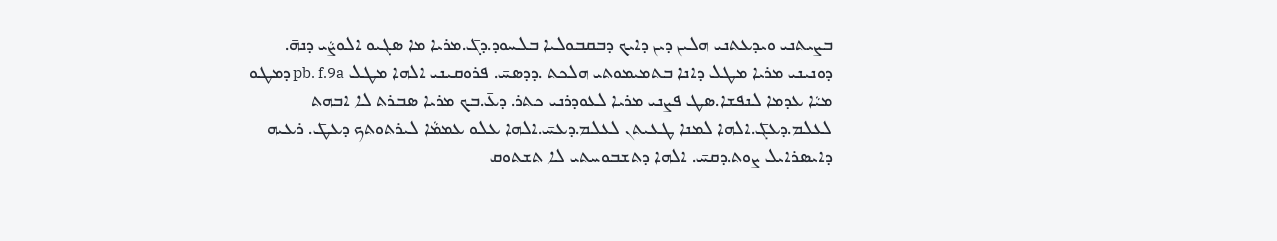ܒܨܝܬܢܝ ܘܝܕܥܬܢܝ ܗܠܝܢ ܕܝܢ ܕܐܝܟ ܕܒܩܒܘܠܝܐ ܒܠܚܘܕ.ܕܓ̄.ܡܪܝܐ ܡܐ ܣܓܝܘ ܐܠܘܨܵܝ ܕܢܗ̄. ܕܘܢܝܢܝ ܡܪܝܐ ܡܛܠ ܕܐܢܐ ܒܬܡܝܡܘܬܝ ܗܠܟܬ .ܕܕܣܚ̄. ܦܪܘܩܝܢܝ ܐܠܗܐ ܡܛܠ pb. f.9a ܕܡܛܘ ܡܝܵܐ ܥܕܡܐ ܠܢܦܫܐ.ܣܛ ܦܨܢܝ ܡܪܝܐ ܠܥܘܕܪܢܝ ܟܬܪ. ܕܥ̄.ܒܟ ܡܪܝܐ ܣܒܪܬ ܠܐ ܐܒܗܬ ܠܥܠܡ.ܕܥܓ̄.ܐܠܗܐ ܠܡܢܐ ܛܥܝܬܢ ܠܥܠܡ.ܕܥܚ̄.ܐܠܗܐ ܥܠܘ ܥܡܡܵܐ ܠܝܪܬܘܬܟ ܕܥܛ̄. ܪܥܝܗ ܕܐܝܣܪܐܝܠ ܨܘܬ.ܕܩܚ̄. ܐܠܗܐ ܕܬܫܒܘܚܬܝ ܠܐ ܬܫܬܘܩ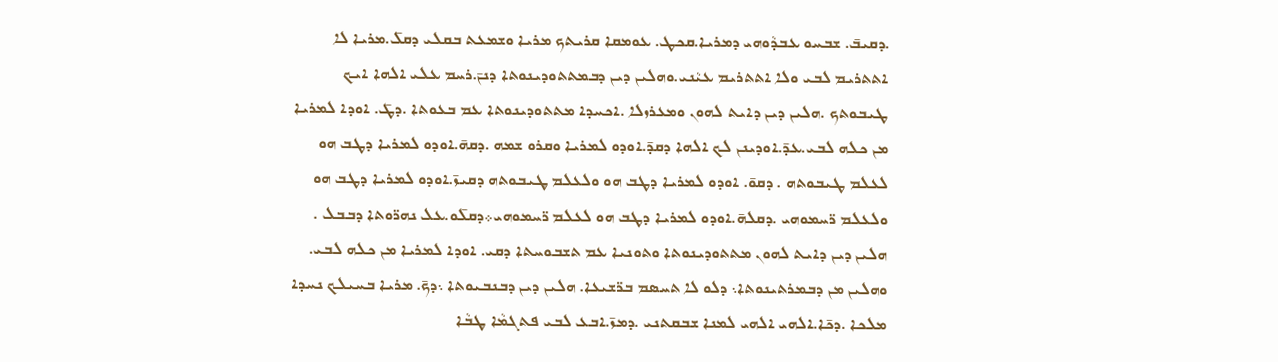.ܕܩܝܒ̄. ܫܒܚܘ ܥܒܕܵܘܗܝ ܕܡܪܝܐ.ܩܟܛ. ܥܘܡܩܐ ܩܪܝܬܟ ܡܪܝܐ ܘܫܡܥܬ ܒܩܠܝ ܕܩܠ̄.ܡܪܝܐ ܠܐ ܐܬܬܪܝܡ ܠܒܝ ܘܠܐ ܐܬܬܪܝܡ ܥܝܵܢܝ.ܘܗܠܝܢ ܕܝܢ ܕܒܡܬܬܘܕܝܢܘܬܐ ܕܢܢ̄.ܪܚܡ ܥܠܝ ܐܠܗܐ ܐܝܟ ܛܝܒܘܬܟ .ܗܠܝܢ ܕܝܢ ܕܐܝܬ ܠܗܘܢ ܘܡܥܪܙܠܐ .ܐܟܚܕܐ ܡܬܬܘܕܝܢܘܬܐ ܥܡ ܒܥܘܬܐ .ܕܛ̄. ܐܘܕܐ ܠܡܪܝܐ ܡܢ ܟܠܗ ܠܒܝ.ܥܕ̄.ܐܘܕܝܢܢ ܠܟ ܐܠܗܐ ܕܩܕ̄.ܐܘܕܘ ܠܡܪܝܐ ܘܩܪܘ ܫܡܗ .ܕܩܗ̄.ܐܘܕܘ ܠܡܪܝܐ ܕܛܒ ܗܘ ܠܥܠܡ ܛܝܒܘܬܗ . ܕܩܘ̄. ܐܘܕܘ ܠܡܪܝܐ ܕܛܒ ܗܘ ܘܠܥܠܡ ܜܝܒܘܬܗ ܕܩܝܙ̄.ܐܘܕܘ ܠܡܪܝܐ ܕܛܒ ܗܘ ܘܠܥܠܡ ܪ̈ܚܡܘܗܝ .ܕܩܠܗ̄.ܐܘܕܘ ܠܡܪܝܐ ܕܛܒ ܗܘ ܠܥܠܡ ܪ̈ܚܡܘܗܝ܀ܕܩܠ̄ܘ.ܥܠ ܢܗܪ̈ܘܬܐ ܕܒܒܠ . ܗܠܝܢ ܕܝܢ ܕܐܝܬ ܠܗܘܢ ܡܬܬܘܕܝܢܘܬܐ ܘܬܘܢܝܐ ܥܡ ܬܫܒܘܚܬܐ ܕܩܝ. ܐܘܕܐ ܠܡܪܝܐ ܡܢ ܟܠܗ ܠܒܝ. ܘܗܠܝܢ ܡܢ ܕܒܡܪܬܝܢܘܬܐ܆ ܕܠܘ ܠܐ ܬܚܣܡ ܒܪ̈ܫܝܥܐ. ܗܠܝܢ ܕܝܢ ܕܒܢܒܝܘܬܐ ܆ܕܟ̄. ܡܪܝܐ ܒܚܝܠܟ ܢܚܕܐ ܡܠܟܐ .ܕܟ̄ܐ.ܐܠܗܝ ܐܠܗܝ ܠܡܢܐ ܫܒܩܬܢܝ .ܕܡܙ̄.ܐܒܥ ܠܒܝ ܦܬܓܡܵܐ ܜܒܵܐ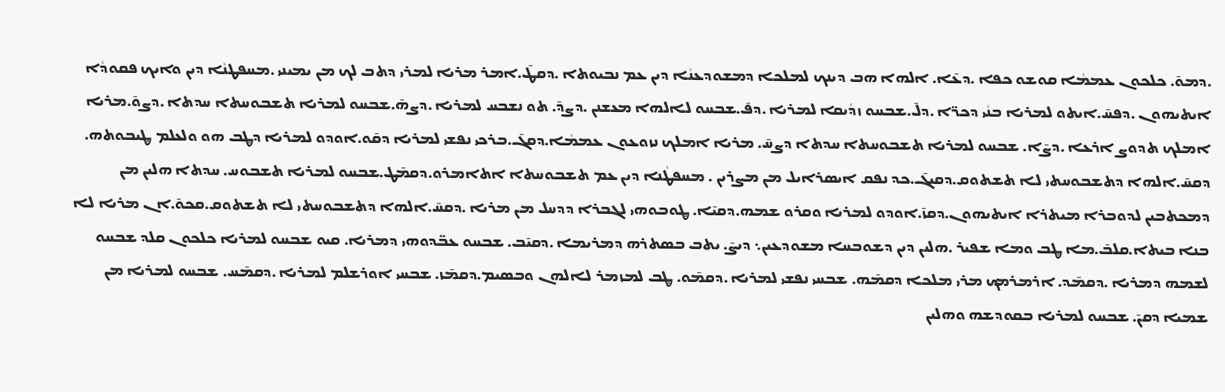.ܕܡܘ̄. ܟܠܟܘܢ ܥܡܡܵܐ ܩܘܫܘ ܟܦܐ .ܕܥ̄ܐ. ܐܠܗܐ ܗܒ ܕܝܢܟ ܠܡܠܟܐ ܕܡܫܘܕܥܢܵܐ ܕܝܢ ܥܡ ܢܒܝܘܬܐ .ܕܩܛ̄.ܐܡܪ ܡܪܝܐ ܠܡܪܝ ܕܬܒ ܠܟ ܡܢ ܝܡܝܢܝ .ܡܚܦܛܢܵܐ ܕܝܢ ܘܐܝܟ ܦܩܘܕܵܐ ܐܝܬܝܗܘܢ .ܕܦܚ̄.ܐܝܬܘ ܠܡܪܝܐ ܒܢܵܝ ܕܟܪ̈ܐ .ܕܠ̄.ܫܒܚܘ ܙܕܵܝܩܐ ܠܡܪܝܐ .ܕܦ̄.ܫܒܚܘ ܠܐܠܗܐ ܡܥܫܢܢ .ܕܨܕ̄. ܬܘ ܢܫܒܚ ܠܡܪܝܐ .ܕܨܗ̄.ܫܒܚܘ ܠܡܪܝܐ ܬܫܒܘܚܬܐ ܚܕܬܐ .ܕܨܘ̄.ܡܪܝܐ ܐܡܠܟ ܬܕܘܨ ܐܪܥܐ .ܕܨ̄ܐ. ܫܒܚܘ ܠܡܪܝܐ ܬܫܒܘܚܬܐ ܚܕܬܐ ܕܨܚ̄. ܡܪܝܐ ܐܡܠܟ ܢܙܘܥܘܢ ܥܡܡܵܐ.ܕܩܓ̄.ܒܪܟܝ ܢܦܫܝ ܠܡܪܝܐ ܕܩ̄ܘ.ܐܘܕܘ ܠܡܪܝܐ ܕܜܒ ܗܘ ܘܠܥܠܡ ܜܝܒܘܬܗ. ܕܩܚ̄.ܐܠܗܐ ܕܬܫܒܘܚܬܝ ܠܐ ܬܫܬܘܩ.ܕܩܝܓ̄.ܟܕ ܢܦܩ ܐܝܣܪܐܝܠ ܡܢ ܡܨܪܝܢ . ܡܚܦܛܵܢܐ ܕܝܢ ܥܡ ܬܫܒܘܚܬܐ ܐܬܐܡܪܘ.ܕܩܡ̄ܛ.ܫܒܚܘ ܠܡܪܝܐ ܬܫܒܘܚ. ܚܕܬܐ ܗܠܝܢ ܡܢ ܕܡܟܬܒܝܢ ܠܕܘܒܪܐ ܡܝܬܪܐ ܐܝܬܝܗܘܢ.ܕܩܙ̄.ܐܘܕܘ ܠܡܪܝܐ ܘܩܪܘ ܫܡܗ.ܕܩܝ̄ܐ. ܜܘܒܘܗܝ ܠܓܒܪܐ ܕܕܚܠ ܡܢ ܡܪܝܐ .ܕܩܚ̄.ܐܠܗܐ ܕܬܫܒܘܚܬܝ ܠܐ ܬܫܬܘܩ.ܩܟܘ̄.ܐܢ ܡܪܝܐ ܠܐ ܒܢܐ ܒܝܬܐ.ܩܠܒ̄.ܡܐ ܜܒ ܘܡܐ ܫܦܝܪ .ܗܠܝܢ ܕܝܢ ܕܫܘܒܚܐ ܡܫܘܕܥܝܢ܆ ܕܝܨ̄. ܝܬܒ ܒܣܬܪܗ ܕܡܪܝܡܐ .ܕܩܝ̄ܒ. ܫܒܚܘ ܥܒ̈ܕܘܗܝ ܕܡܪܝܐ. ܩܝܘ ܫܒܚܘ ܠܡܪܝܐ ܟܠܟܘܢ ܩܠܕ ܫܒܚܘ ܠܫܡܗ ܕܡܪܝܐ .ܕܩܡ̄ܕ. ܐܪܡܪܡܟ ܡܪܝ ܡܠܟܐ ܕܩܡ̄ܗ. ܫܒܚܝ ܢܦܫܝ ܠܡܪܝܐ .ܕܩܡ̄ܘ. ܜܒ ܠܡܙܡܪ ܠܐܠܗܢ ܘܒܣܝܡ.ܕܩܡ̄ܙ. ܫܒܚܝ ܐܘܪܫܠܡ ܠܡܪܝܐ .ܕܩܡ̄ܚ. ܫܒܚܘ ܠܡܪܝܐ ܡܢ ܫܡܝܐ ܕܩܢ̄. ܫܒܚܘ ܠܡܪܝܐ ܒܩܘܕܫܗ ܘܗܠܝܢ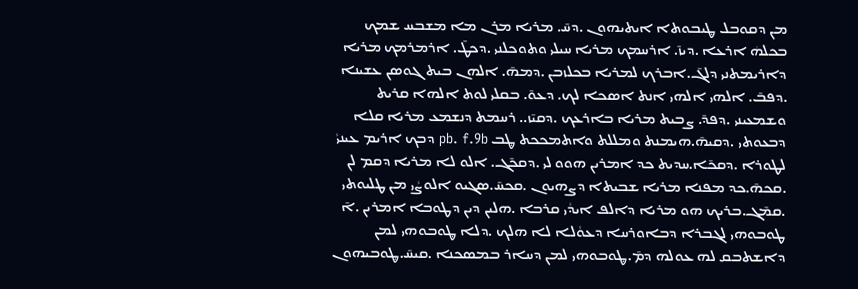ܡܢ ܕܩܘܒܠ ܜܝܒܘܬܐ ܐܝܬܝܗܘܢ .ܕܚ̄. ܡܪܝܐ ܡܪܢ ܡܐ ܡܫܒܚ ܫܡܟ ܒܟܠܗܿ ܐܪܥܐ .ܕܝܙ̄. ܐܪܚܡܟ ܡܪܝܐ ܚܝܠܝ ܘܬܘܟܠܢܝ .ܕܟܛ̄. ܐܪܡܪܡܟ ܡܪܝܐ ܕܐܪܝܡܬܢܝ ܕܠܓ̄.ܐܒܪܟ ܠܡܪܝܐ ܒܟܠܙܒܢ .ܕܡܗ̄. ܐܠܗܢ ܒܝܬ ܓܘܣܢ ܥܫܝܢܐ .ܕܦܒ̄. ܐܠܗܝ ܐܠܗܝ ܐܢܬ ܐܣܟܐ ܠܟ. ܕܥܘ̄. ܒܩܠܝ ܠܘܬ ܐܠܗܐ ܩܪܝܬ ܘܫܡܥܝܢܝ .ܕܦܕ̄. ܨܒܝܬ ܡܪܝܐ ܒܐܪܥܟ .ܕܩܝ̄ܙ.. ܪܚܡܬ ܕܢܫܡܥ ܡܪܝܐ ܩܠܐ ܕܒܥܘܬܝ .ܕܩܝܗ̄.ܗܝܡܢܬ ܘܡܠܠܬ ܘܐܬܡܟܟܬ ܜܒ pb. f.9b ܕܒܟ ܐܪܝܡ ܥܝܢܝܵ ܠܛܘܪܐ .ܕܩܟ̄ܐ.ܚܕܝܬ ܟܕ ܐܡܪܝܢ ܗܘܘ ܠܝ .ܕܩܟ̄ܓ. ܐܠܘ ܠܐ ܡܪܝܐ ܕܩܡ ܠܢ .ܩܟܗ̄.ܟܕ ܡܦܢܐ ܡܪܝܐ ܫܒܝܬܐ ܕܨܗܝܘܢ .ܩܟܚ̄.ܣܓܝܘ ܐܠܘܨܵܝ ܡܢ ܛܠܝܘܬܝ .ܩܡ̄ܓ.ܒܪܝܟ ܗܘ ܡܪܝܐ ܕܐܠܦ ܐܝܕܵܝ ܩܪܒܐ .ܗܠܝܢ ܕܝܢ ܕܛܘܒܐ ܐܡܪܝܢ .ܐ̄ ܛܘܒܘܗܝ ܠܓܒܪܐ ܕܒܐܘܪܚܐ ܕܥܘܵܠܐ ܠܐ ܗܠܟ .ܕܠܐ ܜܘܒܘܗܝ ܠܡܢ ܕܐܫܬܒܩ ܠܗ ܥܘܠܗ ܕܡ̄.ܜܘܒܘܗܝ ܠܡܢ ܕܚܐܪ ܒܡܣܟܢܐ .ܩܝܚ̄.ܜܘܒܝܗܘܢ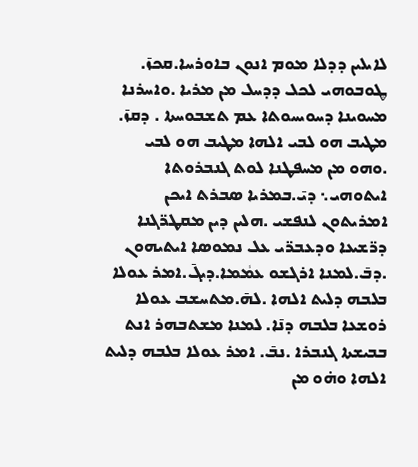ܠܐܝܠܝܢ ܕܕܠܐ ܡܘܡ ܐܢܘܢ ܒܐܘܪܚܐ.ܩܟܙ̄. ܜܘܒܘܗܝ ܠܟܠ ܕܕܚܠ ܡܢ ܡܪܝܐ .ܘܐܚܪܢܐ ܡܚܘܝܢܐ ܕܚܘܝܚܘܬܐ ܥܡ ܬܫܒܘܚܬܐ . ܕܩܙ̄. ܡܛܝܒ ܗܘ ܠܒܝ ܐܠܗܐ ܡܛܝܒ ܗܘ ܠܒܝ .ܘܗܘ ܡܢ ܡܚܦܛܢܐ ܠܘܬ ܓܢܒܪܘܬܐ ܐܝܬܘܗܝ܆ ܕܝ̄.ܒܡܪܝܐ ܣܒܪܬ ܐܝܟܢ ܐܡܪܝܬܘܢ ܠܢܦܫܝ .ܗܠܝܢ ܕܝܢ ܡܩܛܪ̈ܓܢܐ ܕܪ̈ܫܝܥܐ ܘܕܥܒܪ̈ܝ ܥܠ ܢܡܘܣܐ ܐܝܬܝܗܘܢ .ܕܒ̄.ܠܡܢܐ ܐܪܓܫܘ ܥܡܵܡܐ.ܕܝܓ̄.ܐܡܪ ܥܘܠܐ ܒܠܒܗ ܕܠܝܬ ܐܠܗܐ .ܠܗ̄.ܡܬܚܫܒ ܥܘܠܐ ܪܘܫܥܐ ܒܠܒܗ ܕܢ̄ܐ. ܠܡܢܐ ܡܫܬܒܗܪ ܐܢܬ ܒܒܝܫܬܐ ܓܢܒܪܐ .ܢܒ̄. ܐܡܪ ܥܘܠܐ ܒܠܒܗ ܕܠܝܬ ܐܠܗܐ ܘܗ̇ܘ ܡܢ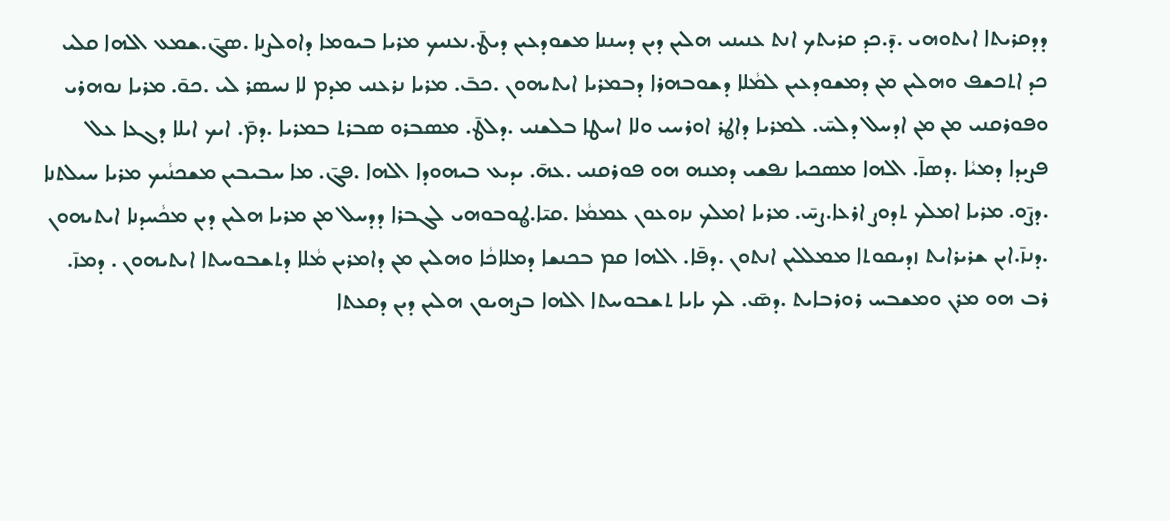ܕܕܩܪܝܬܐ ܐܝܬܘܗܝ .ܕ̄.ܟܕ ܩܪܝܬܟ ܐܢܬ ܥܢܝܢܝ ܗܠܝܢ ܕܝܢ ܕܚܢܢܐ ܡܫܘܕܥܝܢ ܕܝܛ̄.ܢܥܢܝܟ ܡܪܝܐ ܒܝܘܡܐ ܕܐܘܠܨܢܐ .ܣܓ̄.ܫܡܥ ܐܠܗܐ ܩܠܝ ܟܕ ܐܬܟܫܦ ܘܗܠܝܢ ܡܢ ܕܡܫܘܕܥܝܢ ܠܡܵܠܐ ܕܫܘܒܗܪܐ ܕܒܡܪܝܐ ܐܝܬܝܗܘܢ .ܟܒ̄. ܡܪܝܐ ܢܪܥܢܝ ܡܕܡ ܠܐ ܢܚܣܪ ܠܝ .ܟܘ̄. ܡܪܝܐ ܢܘܗܪܝ ܘܦܘܪܩܢܝ ܡܢ ܡܢ ܐܕܚܠ ܕܠܚ̄. ܠܡܪܝܐ ܕܐܜܪ ܐܘܪܚܝ ܘܠܐ ܐܚܛܐ ܒܠܫܢܝ .ܕܠܛ̄. ܡܣܒܪܘ ܣܒܪܬ ܒܡܪܝܐ .ܕܡ̄. ܐܝܟ ܐܝܠܐ ܕܓܥܐ ܥܠ ܦܨܝܕܐ ܕܡܝܵܐ .ܕܣܐ̄. ܐܠܗܐ ܡܣܟܝܐ ܢܦܫܝ ܕܡܢܗ ܗܘ ܦܘܪܩܢܝ .ܥܗ̄. ܝܕܝܥ ܒܝܗܘܕܐ ܐܠܗܐ .ܦܓ̄. ܡܐ ܚܒܝܒܝܢ ܡܫܟܢܵܝܟ ܡܪܝܐ ܚܝܠܬܢܐ .ܕܨ̄ܘ. ܡܪܝܐ ܐܡܠܟ ܬܕܘܨ ܐܪܥܐ.ܨܚ̄. ܡܪܝܐ ܐܡܠܟ ܢܙܘܥܘܢ ܥܡܡܵܐ .ܩܝ̄ܐ.ܜܘܒܘܗܝ ܠܓܒܪܐ ܕܕܚܠ ܡܢ ܡܪܝܐ ܗܠܝܢ ܕܝܢ ܡܟܵܚܕܢܐ ܐܝܬܝܗܘܢ .ܕܢܙ̄.ܐܝܢ ܫܪܝܪܐܝܬ ܙܕܝܩܘܬܐ ܡܡܠܠܝܢ ܐܢܬܘܢ .ܕܦ̄ܐ. ܐܠܗܐ ܩܡ ܒܟܢܫܐ ܕܡܠܐܟܵܐ ܘܗܠܝܢ ܡܢ ܕܐܡܪܝܢ ܡܵܠܐ ܕܬܫܒܘܚܬܐ ܐܝܬܝܗܘܢ . ܕܡܙ̄. ܪܒ ܗܘ ܡܪܢ ܘܡܫܒܚ ܪܘܪܒܐܝܬ .ܕܣ̄. ܠܟ ܝܐܝܐ ܬܫܒܘܚܬܐ ܐܠܗܐ ܒܨܗܝܘܢ ܗܠܝܢ ܕܝܢ ܕܩܥܬܐ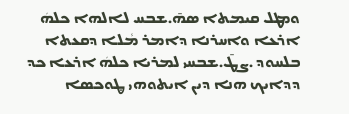ܘܡܛܠ ܩܝܡܬܐ ܣܗ̄.ܫܒܚ ܠܐܠܗܐ ܟܠܗܿ ܐܪܥܐ ܘܐܚܪܢܐ ܕܐܡܪ ܡܵܠܐ ܕܩܥܬܐ ܒܠܚܘܕ .ܨܛ̄.ܫܒܚܝ ܠܡܪܝܐ ܟܠܗܿ ܐܪܥܐ ܟܕ ܕܕܐܝܟ ܗܢܐ ܕܝܢ ܐܝܬܘܗܝ ܜܘܟܣܐ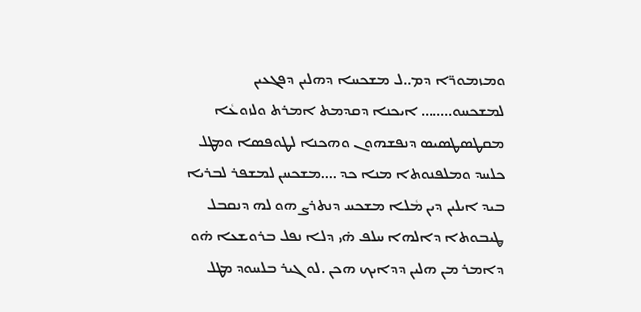ܘܡܙܡܘܪ̈ܐ ܕܡ..ܠ ܡܫܟܚܐ ܕܗܠܝܢ ܕܦܓܥܝܢ ܠܡܫܟܚܘ........ ܐܝܟܢܐ ܕܩܕܡܬ ܐܡܪܬ ܘܠܙܘܥܵܐ ܡܩܛܣܛܣܝܣ ܕܢܦܫܗܘܢ ܘܗܟܢܐ ܠܛܘܦܣܐ ܘܡܛܠ ܟܠܚܕ ܘܡܠܦܢܘܬܐ ܡܢܐ ܟܕ ....ܡܫܟܚܢ ܠܡܫܦܪ ܠܒܪܝܐ ܒܝܕ ܐܝܠܝܢ ܕܝܢ ܡܵܠܐ ܡܫܟܚ ܕܢܬܪܨ ܗܘ ܠܗ ܕܢܩܒܠ ܜܝܒܘܬܐ ܕܐܠܗܐ ܚܠܦ ܗ̇ܝ ܕܠܐ ܢܦܠ ܒܪܘܫܥܐ ܗ̇ܘ ܕܐܡܪ ܡܢ ܗܠܝܢ ܕܕܐܝܟ ܗܟܢ .ܠܘ ܓܝܪ ܒܠܚܘܕ ܡܛܠ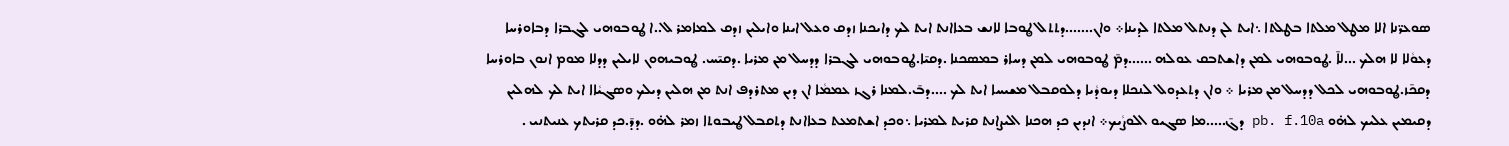ܣܘܥܪ̈ܢܐ ܐܠܐ ܡܛܠ ܡܠܬܐ ܒܛܠܬܐ ܆ܐܝܬ ܠܢ ܕܢܬܠ ܡܠܬܐ ܠܕܝܢܐ܀ ܘܐܢ.......ܕܬܬܠ ܜܘܒܐ ܠܐܢܫ ܒܥܐܐܢܬ ܐܝܬ ܠܟ ܕܐܝܟܢܐ ܙܕܩ ܘܥܠ ܐܝܢܐ ܘܐܝܠܝܢ ܙܕܩ ܠܡܐܡܪ ܠ..ܐ ܜܘܒܘܗܝ ܠܓܒܪܐ ܕܒܐܘܪܚܐ ܕܥܘܵܠܐ ܠܐ ܗܠܟ ...ܠܐ̄ .ܜܘܒܘܗܝ ܠܡܢ ܕܐܫܬܒܩ ܥܘܠܗ ......ܕܡ̄ ܜܘܒܘܗܝ ܠܡܢ ܕܚܐܪ ܒܡܣܟܢܐ .ܕܩܝ̄ܐ.ܜܘܒܘܗܝ ܠܓܒܪܐ ܕܕܚܠ ܡܢ ܡܪܝܐ .ܕܩܝ̄ܚ. ܜܘܒܝܗܘܢ ܠܐܝܠܝܢ ܕܕܠܐ ܡܘܡ ܐܢܘܢ ܒܐܘܪܚܐ ܕܩܟ̄ܙ.ܜܘܒܘܗܝ ܠܟܠ ܕܕܚܠ ܡܢ ܡܪܝܐ ܀ ܘܐܢ ܕܬܥܕܘܠ ܠܢܟܠܐ ܕܝܘܕܵܝܐ ܕܠܘܩܒܠ ܡܫܝܚܐ ܐܝܬ ܠܟ ....ܕܒ̄.ܠܡܢܐ ܪܓܙ ܥܡܡܵܐ ܐܢ ܕܝܢ ܡܬܪܕܦ ܐܢܬ ܡܢ ܗܠܝܢ ܕܝܠܟ ܘܣܓܝܵܐܐ ܐܝܬ ܠܟ ܠܗܠܝܢ ܕܩܝܡܝܢ ܥܠܝܟ ܠܗ̇ܘ pb. f.10a ܕܓ̄.....ܡܐ ܣܓܝܘ ܐܠܘܨܵܝܟ܀ ܐܢܕܝܢ ܟܕ ܗܟܢܐ ܐܠܝܨܐܢܬ ܩܪܝܬ ܠܡܪܝܐ ܆ܘܟܕ ܐܫܬܡܥܬ ܒܥܐܐܢܬ ܕܬܩܒܠ ܜܝܒܘܬܐ ܙܡܪ ܠܗ̇ܘ .ܕܕ̄.ܟܕ ܩܪܝܬܟ ܥܢܝܬܢܝ .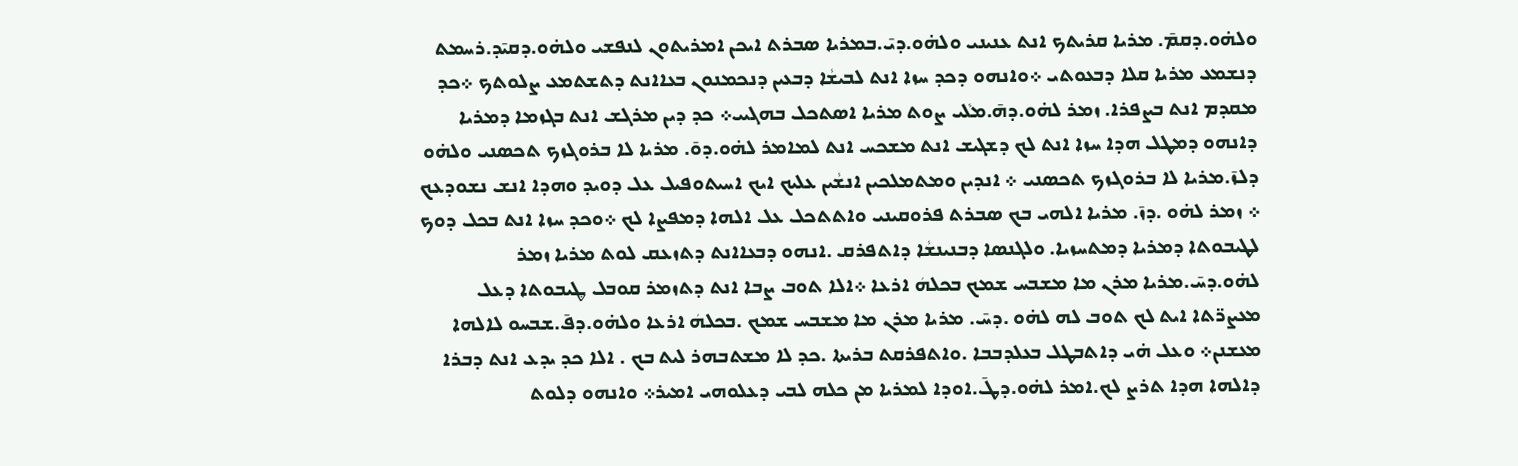ܘܠܗ̇ܘ.ܕܩܡ̄. ܡܪܝܐ ܩܪܝܬܟ ܐܢܬ ܥܢܝܢܝ ܘܠܗ̇ܘ.ܕܝ̄.ܒܡܪܝܐ ܣܒܪܬ ܐܝܟܢ ܐܡܪܝܬܘܢ ܠܢܦܫܝ ܘܠܗ̇ܘ.ܕܩܝ̄ܕ.ܪܚܡܬ ܕܢܫܡܥ ܡܪܝܐ ܩܠܐ ܕܒܥܘܬܝ ܀ܘܐܢܗܘ ܕܟܕ ܚܙܐ ܐܢܬ ܠܒܝܫܵܐ ܕܒܥܝܢ ܕܢܟܡܢܘܢ ܒܥܐܐܢܬ ܕܬܫܬܡܥ ܨܠܘܬܟ ܀ܟܕ ܡܩܕܡ ܐܢܬ ܒܨܦܪܐ. ܙܡܪ ܠܗ̇ܘ.ܕܗ̄.ܡܠܵܝ ܨܘܬ ܡܪܝܐ ܐܣܬܟܠ ܒܗܓܝܝ܀ ܟܕ ܕܝܢ ܡܪܓܫ ܐܢܬ ܒܓܙܡܐ ܕܡܪܝܐ ܕܐܢܗܘ ܕܡܛܠ ܗܕܐ ܚܙܐ ܐܢܬ ܠܟ ܕܫܓܝܫ ܐܢܬ ܡܫܟܚ ܐܢܬ ܠܡܐܡܪ ܠܗ̇ܘ.ܕܘ̄. ܡܪܝܐ ܠܐ ܒܪܘܓܙܟ ܬܟܣܢܝ ܘܠܗ̇ܘ ܕܠܙ̄.ܡܪܝܐ ܠܐ ܒܪܘܓܙܟ ܬܟܣܢܝ ܀ ܐܢܕܝܢ ܘܡܬܡܠܟܝܢ ܐܢܫܵܝܢ ܥܠܝܟ ܐܝܟ ܐܚܝܬܘܦܝܠ ܥܠ ܕܘܝܕ ܘܗܕܐ ܐܢܫ ܢܫܘܕܥܟ ܀ ܙܡܪ ܠܗ̇ܘ .ܕܙ̄. ܡܪܝܐ ܐܠܗܝ ܒܟ ܣܒܪܬ ܦܪܘܩܝܢܝ ܘܐܬܬܟܠ ܥܠ ܐܠܗܐ ܕܡܦܨܐ ܠܟ ܀ܘܟܕ ܚܙܐ ܐܢܬ ܒܟܠ ܕܘܟ ܠܛܝܒܘܬܐ ܕܡܪܝܐ ܕܡܬܚܙܝܐ. ܘܠܓܢܣܐ ܕܒܢܝܢܫܵܐ ܕܐܬܦܪܩ .ܐܢܗܘ ܕܒܥܐܐܢܬ ܕܬܙܥܩ ܠܘܬ ܡܪܝܐ ܙܡܪ ܠܗ̇ܘ.ܕܚ̄.ܡܪܝܐ ܡܪܢ ܡܐ ܡܫܒܚ ܫܡܟ ܒܟܠܗܿ ܐܪܥܐ ܀ܐܠܐ ܬܘܒ ܨܒܐ ܐܢܬ ܕܬܙܡܪ ܩܘܒܠ ܜܝܒܘܬܐ ܕܥܠ ܡܥܨܪ̈ܬܐ ܐܝܬ ܠܟ ܬܘܒ ܠܗ ܠܗ̇ܘ .ܕܚ̄. ܡܪܝܐ ܡܪܢ ܡܐ ܡܫܒܚ ܫܡܟ .ܒܟܠܗܿ ܐܪܥܐ ܘܠܗ̇ܘ.ܕܦ̄.ܫܒܚܘ ܠܐܠܗܐ ܡܥܫܢܢ܀ ܘܥܠ ܗ̇ܝ ܕܐܬܒܛܠ ܒܥܠܕܒܒܐ .ܘܐܬܦܪܩܬ ܒܪܝܬܐ .ܟܕ ܠܐ ܡܫܬܒܗܪ ܠܝܬ ܒܟ . ܐܠܐ ܟܕ ܝܕܥ ܐܢܬ ܕܒܪܐ ܕܐܠܗܐ ܗܕܐ ܬܪܨ ܠܟ.ܐܡܪ ܠܗ̇ܘ.ܕܛ̄.ܐܘܕܐ ܠܡܪܝܐ ܡܢ ܟܠܗ ܠܒܝ ܕܥܠܘܗܝ ܐܡܝܪ܀ ܘܐܢܗܘ ܕܠܘܬ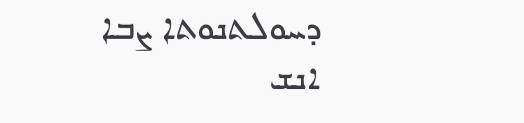ܕܚܘܠܬܢܘܬܐ ܨܒܐ ܐܢܫ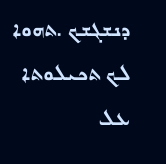ܕܢܫܓܫܟ .ܬܗܘܐ ܠܟ ܬܟܝܠܘܬܐ ܥܠ